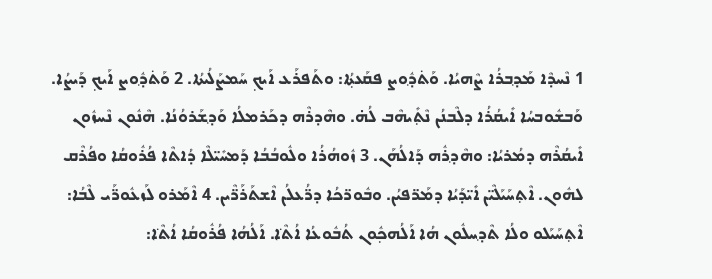1 ܢܶܚܕܶܐ ܡܰܕ݂ܒܪܳܐ ܨܶܗܝܳܐ. ܘܰܬ݁ܕ݂ܽܘܨ ܦܩܰܥܬ݂ܳܐ: ܘܬܰܦܪܰܥ ܐܰܝܟ݂ ܚܰܡܨܰܠܳܝܬܳܐ. 2 ܘܰܬ݁ܕ݂ܽܘܨ ܐܰܝܟ݂ ܕܰܝܨܳܐ. ܘܰܒܫܽܘܒܚܳܐ ܐܺܝܩܳܪܳܐ ܕܠܶܒܢܳܢ ܢܶܬ݂ܺܝܗܶܒ ܠܳܗ̇. ܘܗܶܕܪܶܗ ܕܟܰܪܡܠܳܐ ܘܰܕ݂ܫܰܪܘܳܢܳܐ. ܗܶܢܽܘܢ ܢܶܚܙܽܘܢ ܐܺܝܩܳܪܶܗ ܕܡܳܪܝܳܐ: ܘܗܶܕ݂ܪܽܗ ܕܰܐܠܳܗܰܢ. 3 ܙܽܘܗܳܪܳܐ ܘܠܽܘܒܳܒܳܐ ܕܰܡܚܺܝ̈ܠܶܐ ܕܳܐܬܶܐ ܦܳܪܽܘܩܳܐ ܘܦܳܪܶܩ ܠܗܽܘܢ. ܐܶܬ݂ܚܰܝܰܠܶܝ̈ܢ ܐܺܝ̈ܕܰܝܳܐ ܕܡܰܖ̈ܦܝܳܢ. ܘܒܽܘܖ̈ܟܳܐ ܕܖ̈ܳܥܠܳܢ ܐܶܫܬܰܪܰܖ̈ܶܝܢ. 4 ܐܶܡܰܪܘ ܠܰܙܥܽܘܖ̈ܰܝ ܠܶܒܳܐ: ܐܶܬ݂ܚܰܝܰܠܘ ܘܠܳܐ ܬܶܕ݂ܚܠܽܘܢ ܗܳܐ ܐܰܠܳܗܟ݂ܽܘܢ ܬܳܒܽܘܥܳܐ ܐܳܬ݁ܶܐ. ܐܰ‌ܠܳܗܳܐ ܦܳܪܽܘܩܳܐ ܐܳܬ݁ܶܐ: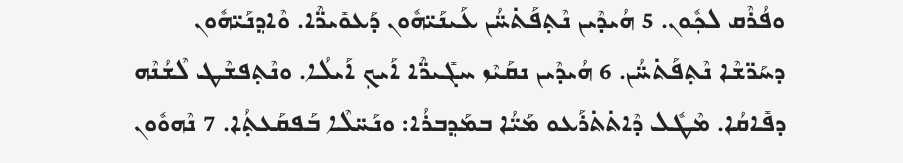ܘܦܳܪܶܩ ܠܟ݂ܽܘܢ. 5 ܗܳܝܕܶܝܢ ܢܶܬ݂ܦܰܬ݁ܚ̈ܳܢ ܥܰܝܢܰܝ̈ܗܽܘܢ ܕܰܥܘܺܝܖ̈ܶܐ. ܘܶܐܕ݂ܢܰܝ̈ܗܽܘܢ ܕܚܰܖ̈ܫܶܐ ܢܶܬ݂ܦܰܬ݁ܚ̈ܳܢ. 6 ܗܳܝܕܶܝܢ ܢܩܰܝܶܙ ܚܓܺܝܖ̈ܶܐ ܐܰܝܟ݂ ܐܰܝܠܳܐ. ܘܢܶܬ݂ܦܫܶܛ ܠܶܫܳܢܶܗ ܕܦܺܐܩܳܐ. ܡܶܛܽܠ ܕܶܐܬ݁ܬ݁ܪܰܥܘ ܡܰܝ̈ܳܐ ܒܡܰܕ݂ܒܪܳܐ: ܘܢܰܚ̈ܠܶܐ ܒܰܦܩܰܥܬ݂ܳܐ. 7 ܢܶܗܘܽܘܢ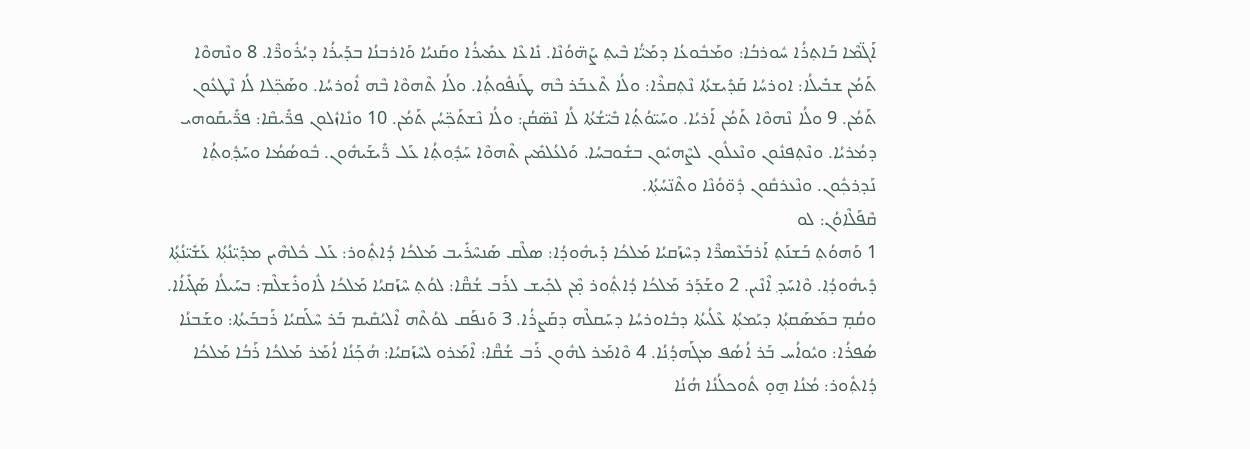ܐܰܓ̈ܡܶܐ ܒܰܐܬ݂ܪܳܐ ܚܽܘܪܒܳܐ: ܘܡܰܒܽܘܥܳܐ ܕܡܰܝ̈ܳܐ ܒܶܝܬ݂ ܨܰܗ̈ܘܳܢܶܐ. ܢܺܐܥܶܐ ܥܡܺܝܪܳܐ ܘܩܰܢܝܳܐ ܘܰܐܪܒܢܳܐ ܒܕܰܝܪܳܐ ܕܝܳܪܽܘܖ̈ܶܐ. 8 ܘܢܶܗܘܶܐ ܬܰܡܳܢ ܫܒܺܝܠܳܐ: ܐܘܪܚܳܐ ܩܰܕܺܝܫܬܳܐ ܢܶܬ݂ܩܪܶܐ: ܘܠܳܐ ܬܶܥܒܰܪ ܒܶܗ ܛܰܢܦܽܘܬ݂ܳܐ. ܘܠܳܐ ܬܶܗܘܶܐ ܒܶܗ ܐܽܘܪܚܳܐ. ܘܣܰܟ݂̈ܠܐ ܠܳܐ ܢܶܛܥܽܘܢ ܬܰܡܳܢ. 9 ܘܠܳܐ ܢܶܗܘܶܐ ܬܰܡܳܢ ܐܰܪܝܳܐ. ܘܚܰܝ̈ܘܳܬ݂ܳܐ ܒܺܝ̈ܫܳܬܳܐ ܠܳܐ ܢܶܣ̈ܩܳܢ: ܘܠܳܐ ܢܶܫܬܰܟ݂̈ܚܳܢ ܬܰܡܳܢ. 10 ܘܢܺܐܙܽܠܘܢ ܦܖ̈ܺܝܩܶܐ: ܦܖ̈ܺܝܩܰܘܗܝ ܕܡܳܪܝܳܐ. ܘܢܶܬ݂ܦܢܽܘܢ ܘܢܶܥܠܽܘܢ ܠܨܶܗܝܽܘܢ ܒܫܽܘܒܚܳܐ. ܘܰܠܥܳܠܡܺܝܢ ܬܶܗܘܶܐ ܚܰܕ݂ܽܘܬ݂ܳܐ ܥܰܠ ܖ̈ܺܝܫܰܝܗܽܘܢ. ܒܽܘܣܳܡܳܐ ܘܚܰܕ݂ܽܘܬ݂ܳܐ ܢܰܕ݂ܪܟ݂ܽܘܢ. ܘܢܶܥܪܩܽܘܢ ܕܽܘ̈ܘܳܢܶܐ ܘܬܶܢ̈ܚܳܬ݂ܳܐ.
ܩܶܦܰܠܶܐܘܳܢ: ܠܘ
1 ܘܰܗܘܳܬ݂ ܒܰܫܢܰܬ݂ ܐܰܪܒܰܥܶܣܖ̈ܶܐ ܕܚܶܙܰܩܝܳܐ ܡܰܠܟܳܐ ܕܺܝܗܽܘܕܳܐ: ܣܠܶܩ ܣܰܢܚܶܪܺܝܒ ܡܰܠܟܳܐ ܕܳܐܬ݂ܽܘܪ: ܥܰܠ ܟܽܠܗܶܝܢ ܡܕ݂ܺܝ̈ܢܳܬ݂ܳܐ ܥܰܫܺܝ̈ܢܳܬ݂ܳܐ ܕܺܝܗܽܘܕ݂ܳܐ. ܘܶܐܚܰܕ݂ ܐܶܢܶܝܢ. 2 ܘܫܰܕܰܪ ܡܰܠܟܳܐ ܕܳܐܬ݂ܽܘܪ ܡ̣ܶܢ ܠܟ݂ܺܝܫ ܠܪܰܒ ܫܳܩ̈ܶܐ: ܠܘܳܬ݂ ܚܶܙܰܩܝܳܐ ܡܰܠܟܳܐ ܠܽܐܘܪܺܫܠܶܡ: ܒܚܰܝܠܳܐ ܣܰܓܺܝܐܳܐ. ܘܩܳܡ̣ ܒܡܰܣܰܩܬ݂ܳܐ ܕܝܰܡܬ݂ܳܐ ܥܶܠܳܝܬܳܐ ܕܒܽܐܘܪܚܳܐ ܕܚܰܩܠܶܗ ܕܩܰܨܪܳܐ. 3 ܘܰܢܦܰܩ ܠܘܳܬܶܗ ܐܶܠܝܳܩܺܝܡ ܒܰܪ ܚܶܠܰܩܝܳܐ ܪܰܒܒܰܝܬܳܐ: ܘܫܰܒܢܳܐ ܣܳܦܪܳܐ: ܘܝܽܘܐܳܚ ܒܰܪ ܐܳܣܳܦ ܡܓܰܗܕ݂ܳܢܳܐ. 4 ܘܶܐܡܰܪ ܠܗܽܘܢ ܪܰܒ ܫܳܩ̈ܶܐ: ܐܶܡܰܪܘ ܠܚܶܙܰܩܝܳܐ: ܗܳܟ݂ܰܢܳܐ ܐܳܡܰܪ ܡܰܠܟܳܐ ܪܰܒܳܐ ܡܰܠܟܳܐ ܕܳܐܬ݂ܽܘܪ: ܡܳܢܳܐ ܗ̱ܘ̣ ܬܽܘܟܠܳܢܳܐ ܗܳܢܳܐ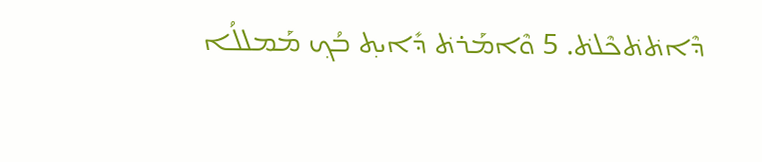ܕܶܐܬ݁ܬ݁ܟܶܠܬ݁. 5 ܘܶܐܡܰܪܬ݁ ܕܺܐܝܬ݂ ܒܳܟ݂ ܡܰܡܠܠܳܐ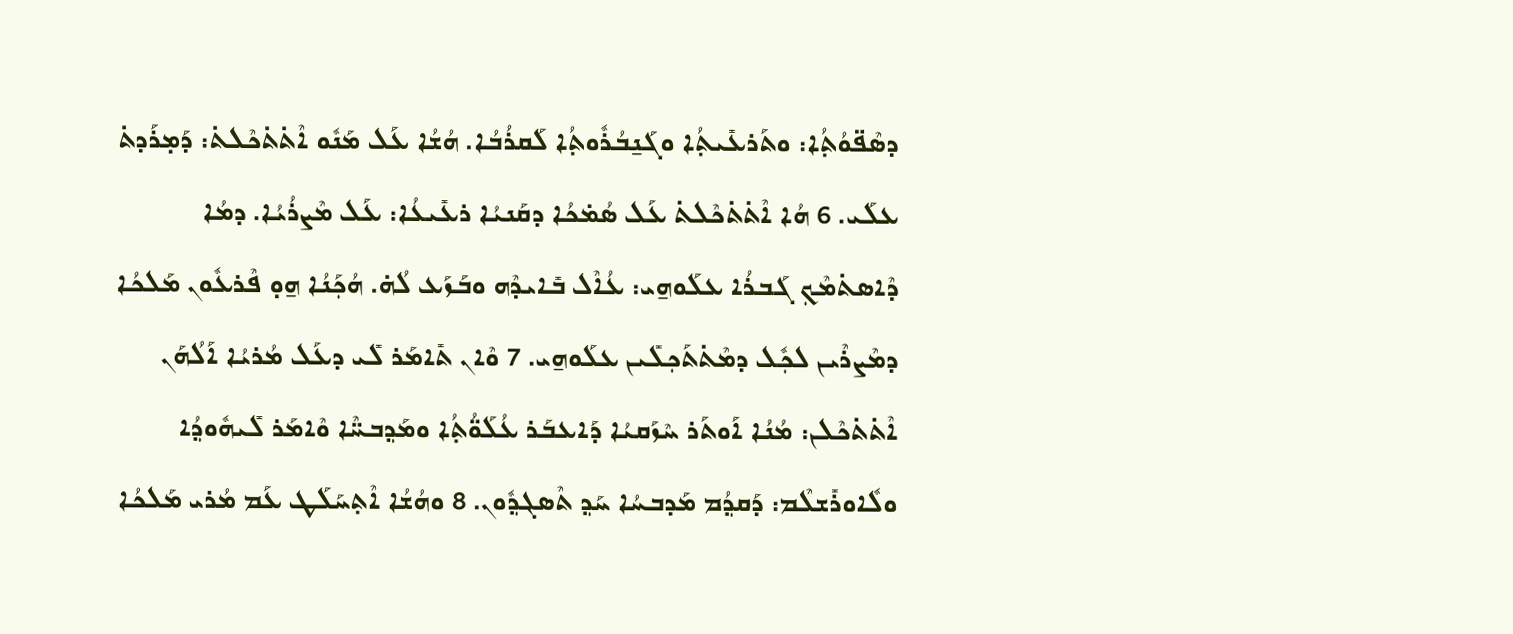ܕܣܶܦ̈ܘܳܬ݂ܳܐ: ܘܬܰܪܥܺܝܬ݂ܳܐ ܘܓܰܢ̱ܒܳܪܽܘܬ݂ܳܐ ܠܰܩܪܳܒܳܐ. ܗܳܫܳܐ ܥܰܠ ܡܰܢܽܘ ܐܶܬ݁ܬ݁ܟܶܠܬ݁: ܕܰܡ̣ܪܰܕܬ݁ ܥܠܰܝ. 6 ܗܳܐ ܐܶܬ݁ܬ݁ܟܶܠܬ݁ ܥܰܠ ܣܳܡ̇ܟܳܐ ܕܩܰܢܝܳܐ ܪܥܺܝܥܳܐ: ܥܰܠ ܡܶܨܪܳܝܳܐ. ܕܡܳܐ ܕܶܐܣܬ݁ܡܶܟ݂ ܓܰܒܪܳܐ ܥܠܰܘܗ̱ܝ: ܥܳܐܶܠ ܒܺܐܝܕܶܗ ܘܒܰܙܰܥ ܠܳܗ̇. ܗܳܟ݂ܰܢܳܐ ܗ̱ܘ̣ ܦܶܪܥܽܘܢ ܡܰܠܟܳܐ ܕܡܶܨܪܶܝܢ ܠܟ݂ܽܠ ܕܡܶܬ݁ܬܰܟ݂ܠܺܝܢ ܥܠܰܘܗ̱ܝ. 7 ܘܶܐܢ ܬܺܐܡܰܪ ܠܺܝ ܕܥܰܠ ܡܳܪܝܳܐ ܐܰܠܳܗܰܢ ܐܶܬ݁ܬ݁ܟܶܠܢ: ܡܳܢܳܐ ܐܰܘܬܰܪ ܚܶܙܰܩܝܳܐ ܕܰܐܥܒܰܪ ܥܳܠܰܘ̈ܳܬ݂ܳܐ ܘܡܰܕ݂ܒܚ̈ܶܐ ܘܶܐܡܰܪ ܠܺܝܗܽܘܕ݂ܳܐ ܘܠܽܐܘܪܺܫܠܶܡ: ܕܰܩܕ݂ܳܡ ܡܰܕܒܚܳܐ ܚܰܕ݂ ܬܶܣܓܕ݂ܽܘܢ. 8 ܘܗܳܫܳܐ ܐܶܬ݂ܚܰܠܰܛ ܥܰܡ ܡܳܪܝ ܡܰܠܟܳܐ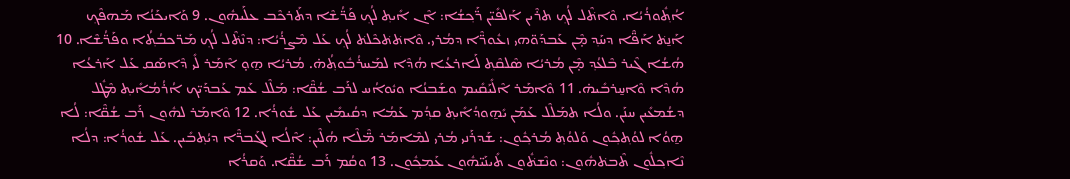ܐܳܬ݂ܽܘܪܳܝܳܐ. ܘܶܐܬ݁ܶܠ ܠܳܟ݂ ܬܪܶܝܢ ܐܰܠܦܺܝ̈ܢ ܖ̈ܰܟ݂ܫܳܐ: ܐܶܢ ܐܺܝܬ݂ ܠܳܟ݂ ܦܰܖ̈ܳܫܶܐ ܕܬܰܪܟܶܒ ܥܠܰܝܗܽܘܢ. 9 ܘܰܐܝܟܰܢܳܐ ܡܰܗܦܶܟ݂ ܐܰܢ̱ܬ݁ ܐܰܦ̈ܶܐ ܕܚܰܕ݂ ܡ̣ܶܢ ܥܰܒܕܰܘ̈ܗܝ ܙܥܽܘܖ̈ܶܐ ܕܡܳܪܝ. ܘܶܐܬ݁ܬ݁ܟܶܠܬ݁ ܠܳܟ݂ ܥܰܠ ܡܶܨܪܳܝܳܐ: ܕܢܶܬ݁ܶܠ ܠܳܟ݂ ܡܰܖ̈ܟܒܳܬ݂ܳܐ ܘܦܰܖ̈ܳܫܶܐ. 10 ܗܳܫܳܐ ܓܶܝܪ ܒܶܠܥܳܕ݂ ܡ̣ܶܢ ܡܳܪܝܳܐ ܣܶܠܩܶܬ݂ ܠܰܐܪܥܳܐ ܗܳܕܶܐ ܠܡܰܚܪܳܒܽܘܬ݂ܳܗ̇. ܡܳܪܝܳܐ ܗ̱ܘ̣ ܐܶܡܰܪ ܠܺܝ ܕܶܐܣܰܩ ܥܰܠ ܐܰܪܥܳܐ ܗܳܕܶܐ ܘܶܐܚ̱ܪܒܺܝܗ̇. 11 ܘܶܐܡܰܪ ܐܶܠܺܝܰܩܺܝܡ ܘܫܰܒܢܳܐ ܘܝܽܘܐܳܚ ܠܪܰܒ ܫܳܩ̈ܶܐ: ܡܰܠܶܠ ܥܰܡ ܥܰܒܕܰܝ̈ܟ ܐܳܪܳܡܳܐܺܝܬ݂ ܡܶܛܽܠ ܕܫܳܡܥܺܝܢ ܚܢܰܢ. ܘܠܳܐ ܬܡܰܠܶܠ ܥܰܡܰܢ ܝܺܗ̱ܘܕܳܐܺܝܬ݂ ܩܕ݂ܳܡ ܥܰܡܳܐ ܕܩܳܝܡܺܝܢ ܥܰܠ ܫܽܘܪܳܐ. 12 ܘܶܐܡܰܪ ܠܗܽܘܢ ܪܰܒ ܫܳܩ̈ܶܐ: ܠܳܐ ܗ̱ܘܳܐ ܠܘܳܬ݂ܟ݂ܽܘܢ ܘܰܠܘܳܬ݂ ܡܳܪܟ݂ܽܘܢ: ܫܰܕܪܰܢܝ ܡܳܪܝ ܠܡܶܐܡܰܪ ܡ̈ܶܠܶܐ ܗܳܠܶܝܢ: ܐܶܠܳܐ ܠܓܰܒܖ̈ܶܐ ܕܝܳܬ݂ܒܺܝܢ. ܥܰܠ ܫܽܘܪܳܐ: ܕܠܳܐ ܢܶܐܟ݂ܠܽܘܢ ܬܶܒܬ݁ܗܽܘܢ: ܘܢܶܫܬ݁ܽܘܢ ܬܺܝܢܰܝ̈ܗܽܘܢ ܥܰܡܟ݂ܽܘܢ. 13 ܘܩܳܡ ܪܰܒ ܫܳܩ̈ܶܐ. ܘܰܩܪܳܐ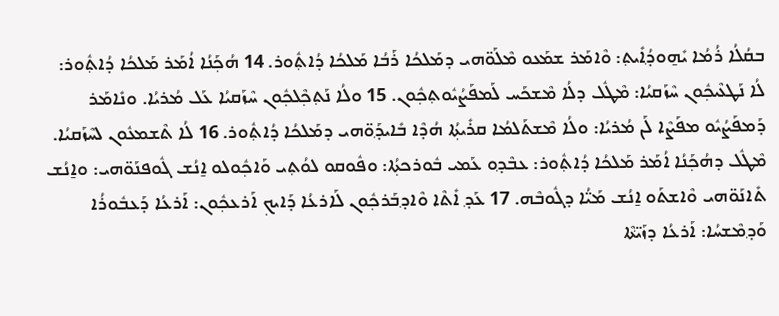ܒܩܳܠܳܐ ܪܳܡܳܐ ܝܺܗ̱ܘܕ݂ܳܐܺܝܬ݂: ܘܶܐܡܰܪ ܫܡܰܥܘ ܡܶܠܰܘ̈ܗܝ ܕܡܰܠܟܳܐ ܪܰܒܳܐ ܡܰܠܟܳܐ ܕܳܐܬ݂ܽܘܪ. 14 ܗܳܟ݂ܰܢܳܐ ܐܳܡܰܪ ܡܰܠܟܳܐ ܕܳܐܬ݂ܽܘܪ: ܠܳܐ ܢܰܛܥܶܝܟ݂ܽܘܢ ܚܶܙܰܩܝܳܐ: ܡܶܛܽܠ ܕܠܳܐ ܡܶܫܟܰܚ ܠܰܡܦܰܨܳܝܽܘܬ݂ܟ݂ܽܘܢ. 15 ܘܠܳܐ ܢܰܬ݂ܟ݂ܶܠܟ݂ܽܘܢ ܚܶܙܰܩܝܳܐ ܥܰܠ ܡܳܪܝܳܐ. ܘܢܺܐܡܰܪ ܕܰܡܦܰܨܳܝܽܘ ܡܦܰܨܶܐ ܠܰܢ ܡܳܪܝܳܐ: ܘܠܳܐ ܡܶܫܬܰܠܡܳܐ ܩܪܺܝܬ݂ܳܐ ܗܳܕܶܐ ܒܺܐܝܕ݂ܰܘ̈ܗܝ ܕܡܰܠܟܳܐ ܕܳܐܬ݂ܽܘܪ. 16 ܠܳܐ ܬܶܫܡܥܽܘܢ ܠܚܶܙܰܩܝܳܐ. ܡܶܛܽܠ ܕܗܳܟ݂ܰܢܳܐ ܐܳܡܰܪ ܡܰܠܟܳܐ ܕܳܐܬ݂ܽܘܪ: ܥܒܶܕ݂ܘ ܥܰܡܝ ܒܽܘܪܟܬ݂ܳܐ: ܘܦܽܘܩܘ ܠܘܳܬ݂ܝ ܘܰܐܟ݂ܽܘܠܘ ܐ̱ܢܳܫ ܓܽܘܦܢܰܘ̈ܗܝ: ܘܐ̱ܢܳܫ ܬܺܐܢܰܘ̈ܗܝ ܘܶܐܫܬܰܘ ܐ̱ܢܳܫ ܡܰܝ̈ܳܐ ܕܓܽܘܒܶܗ. 17 ܥܰܕ݂ ܐܺܬܶܐ ܘܶܐܕ݂ܒܰܪܟ݂ܽܘܢ ܠܰܐܪܥܳܐ ܕܰܐܝܟ݂ ܐܰܪܥܟ݂ܽܘܢ: ܐܰܪܥܳܐ ܕܰܥܒܽܘܪܳܐ ܘܰܕ݂ܡܶܫܚܳܐ: ܐܰܪܥܳܐ ܕܙܰܝ̈ܬ݁ܶܐ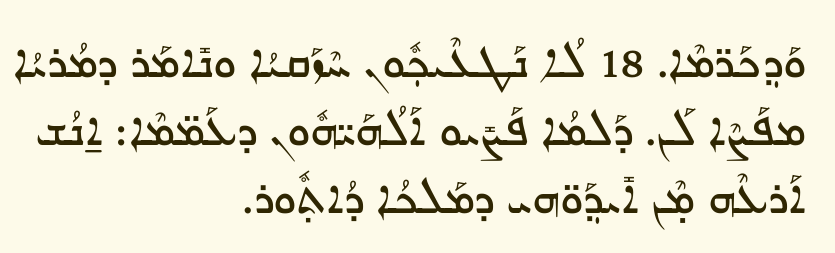ܘܰܕ݂ܟܰܖ̈ܡܶܐ. 18 ܠܳܐ ܢܰܛܥܶܝܟ݂ܽܘܢ ܚܶܙܰܩܝܳܐ ܘܢܺܐܡܰܪ ܕܡܳܪܝܳܐ ܡܦܰܨܶܐ ܠܰܢ. ܕܰܠܡܳܐ ܦܰܨܺܝܘ ܐܰܠܳܗܰܝ̈ܗܽܘܢ ܕܥܰܡ̈ܡܶܐ: ܐ̱ܢܳܫ ܐܰܪܥܶܗ ܡ̣ܶܢ ܐܺܝܕ݂ܰܘ̈ܗܝ ܕܡܰܠܟܳܐ ܕܳܐܬ݂ܽܘܪ.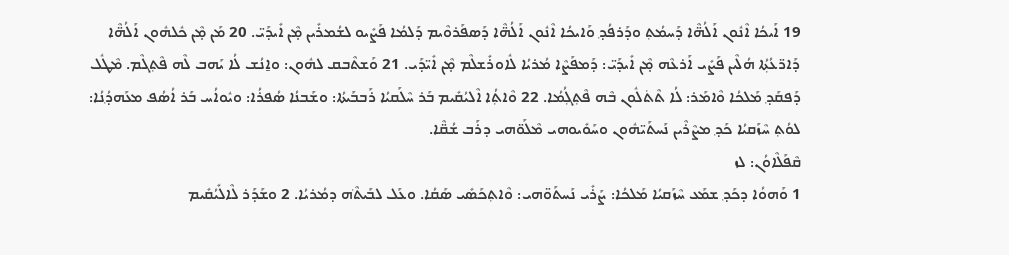19 ܐܰܝܟܳܐ ܐܶܢܽܘܢ ܐܰܠܳܗ̈ܶܐ ܕܰܚܡܳܬ݂ ܘܕܰܪܦܳܕ݂ ܘܰܐܝܟܳܐ ܐܶܢܽܘܢ ܐܰܠܳܗ̈ܶܐ ܕܰܣܦܰܪܘܶܝܡ ܕܰܠܡܳܐ ܦܰܨܺܝܘ ܠܫܳܡܪܺܝܢ ܡ̣ܶܢ ܐܺܝܕܰܝ̈. 20 ܡܰܢ ܡ̣ܶܢ ܟܽܠܗܽܘܢ ܐܰܠܳܗ̈ܶܐ ܕܰܐܖ̈ܥܳܬ݂ܳܐ ܗܳܠܶܝܢ ܦܰܨܺܝ ܐܰܪܥܶܗ ܡ̣ܶܢ ܐܺܝܕܰܝ̈: ܕܰܡܦܰܨܶܐ ܡܳܪܝܳܐ ܠܽܐܘܪܺܫܠܶܡ ܡ̣ܶܢ ܐܺܝ̈ܕܰܝ. 21 ܘܰܫܬܶܒܩ ܠܗܽܘܢ: ܘܐ̱ܢܳܫ ܠܳܐ ܝܰܗܒ ܠܶܗ ܦܶܬ݂ܓܶܡ. ܡܶܛܽܠ ܕܰܦܩܰܕ݂ ܡܰܠܟܳܐ ܘܶܐܡܰܪ: ܠܳܐ ܬܶܬ݁ܠܽܘܢ ܒܶܗ ܦܶܬ݂ܓ݂ܳܡܳܐ. 22 ܘܶܐܬ݂ܳܐ ܐܶܠܝܳܩܺܝܡ ܒܰܪ ܚܶܠܰܩܝܳܐ ܪܰܒܒܰܝܬܳܐ: ܘܫܰܒܢܳܐ ܣܳܦܪܳܐ: ܘܝܽܘܐܳܚ ܒܰܪ ܐܳܣܳܦ ܡܥܰܗܕ݂ܳܢܳܐ: ܠܘܳܬ݂ ܚܶܙܰܩܝܳܐ ܟܰܕ݂ ܡܨܶܪܶܝܢ ܢܰܚܬܰܝ̈ܗܽܘܢ ܘܚܰܘܺܝܘܗܝ ܡܶܠܰܘ̈ܗܝ ܕܪܰܒ ܫܳܩ̈ܶܐ.
ܩܶܦܰܠܶܐܘܳܢ: ܠܙ
1 ܘܰܗܘܳܐ ܕܟܰܕ݂ ܫܡܰܥ ܚܶܙܰܩܝܳܐ ܡܰܠܟܳܐ: ܨܰܪܺܝ ܢܰܚܬܰܘ̈ܗܝ: ܘܶܐܬ݂ܟܰܣܺܝ ܣܰܩܳܐ. ܘܥܰܠ ܠܒܰܝܬ݁ܶܗ ܕܡܳܪܝܳܐ. 2 ܘܫܰܕܰܪ ܠܶܐܠܺܝܳܩܺܝܡ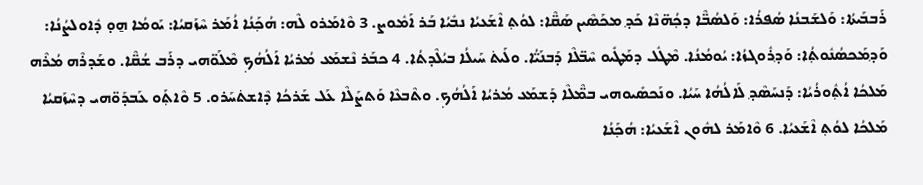ܪܰܒܒܰܝܬܳܐ: ܘܰܠܫܰܒܢܳܐ ܣܳܦܪܳܐ: ܘܰܠܣܳܒ̈ܶܐ ܕܟ݂ܳܗ̈ܢܶܐ ܟܰܕ݂ ܡܟܰܣܶܝܢ ܣܰܩ̈ܶܐ: ܠܘܳܬ݂ ܐܶܫܰܥܝܳܐ ܢܒܺܝܳܐ ܒܰܪ ܐܰܡܽܘܨ. 3 ܘܶܐܡܰܪܘ ܠܶܗ: ܗܳܟ݂ܰܢܳܐ ܐܳܡܰܪ ܚܶܙܰܩܝܳܐ: ܝܰܘܡܳܐ ܗ̱ܘ̣ ܕܽܐܘܠܨܳܢܳܐ: ܘܰܕ݂ܡܰܟܣܳܢܽܘܬ݂ܳܐ: ܘܰܕ݂ܪܽܘܓܙܳܐ: ܝܳܘܡܳܢܳܐ. ܡܶܛܽܠ ܕܡܰܛܺܝܘ ܚܶܒ̈ܠܶܐ ܕܰܒܢܰܝ̈ܳܐ. ܘܠܰܝܬ݁ ܚܰܝܠܳܐ ܒܝܳܠܶܕܬܳܐ. 4 ܟܒܰܪ ܢܶܫܡܰܥ ܡܳܪܝܳܐ ܐܰܠܳܗܳܟ݂ ܡܶܠܰܘ̈ܗܝ ܕܪܰܒ ܫܳܩ̈ܶܐ. ܘܫܰܕܪܶܗ ܡܳܪܶܗ ܡܰܠܟܳܐ ܐܳܬ݂ܽܘܪܳܝܳܐ: ܕܰܢܚܰܣܶܕ݂ ܠܰܐܠܳܗܳܐ ܚܰܝܳܐ. ܘܢܰܟܣܺܝܘܗܝ ܒܡ̈ܶܠܶܐ ܕܰܫܡܰܥ ܡܳܪܝܳܐ ܐܰܠܳܗܳܟ݂. ܘܬܶܒܥܶܐ ܘܰܬܨܰܠܶܐ ܥܰܠ ܫܰܪܟܳܐ ܕܶܐܫܬ݁ܚܰܪܘ. 5 ܘܶܐܬ݂ܰܘ ܥܰܒܕܰܘ̈ܗܝ ܕܚܶܙܰܩܝܳܐ ܡܰܠܟܳܐ ܠܘܳܬ݂ ܐܶܫܰܥܝܳܐ. 6 ܘܶܐܡܰܪ ܠܗܽܘܢ ܐܶܫܰܥܝܳܐ: ܗܳܟ݂ܰܢܳܐ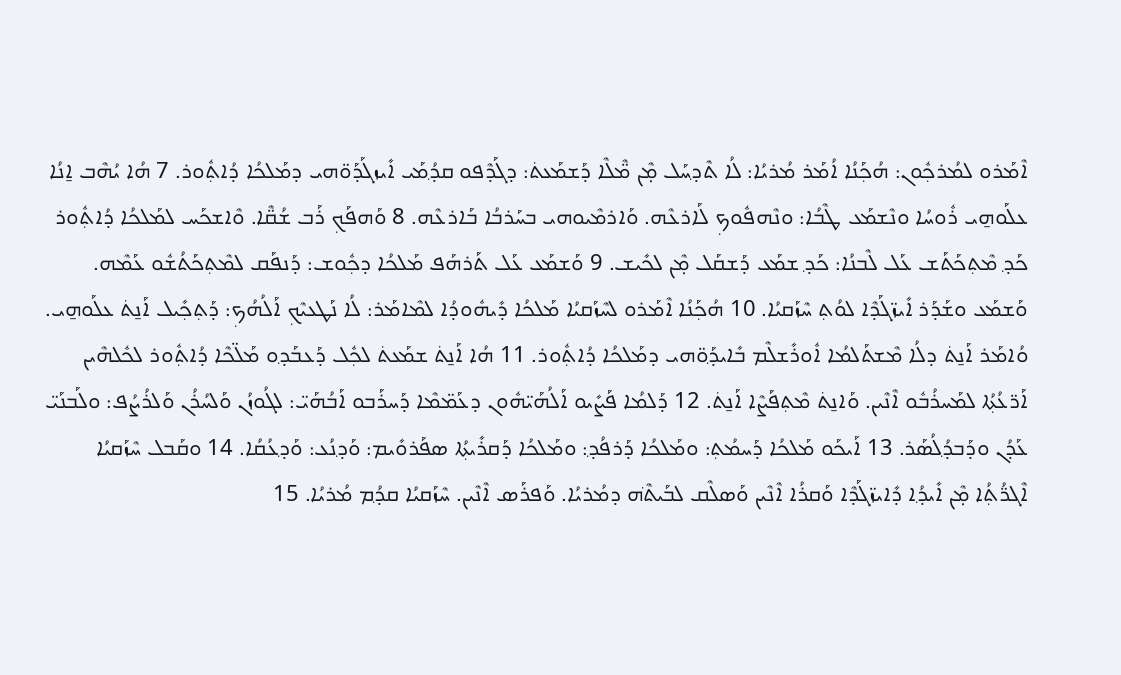ܐܶܡܰܪܘ ܠܡܳܪܟ݂ܽܘܢ: ܗܳܟ݂ܰܢܳܐ ܐܳܡܰܪ ܡܳܪܝܳܐ: ܠܳܐ ܬܶܕ݂ܚܰܠ ܡ̣ܶܢ ܡ̈ܶܠܶܐ ܕܰܫܡܰܥܬ݁: ܕܓܰܕܶܦܘ ܩܕ݂ܳܡܰܝ ܐܺܝܙܓܰܕܰܘ̈ܗܝ ܕܡܰܠܟܳܐ ܕܳܐܬ݂ܽܘܪ. 7 ܗܳܐ ܝܳܗܶܒ ܐ̱ܢܳܐ ܥܠܰܘܗ̱ܝ ܪܽܘܚܳܐ ܘܢܶܫܡܰܥ ܛܶܒܳܐ: ܘܢܶܗܦܽܘܟ݂ ܠܰܐܪܥܶܗ. ܘܰܐܪܡܶܝܘܗܝ ܒܚܰܪܒܳܐ ܒܰܐܪܥܶܗ. 8 ܘܰܗܦܰܟ݂ ܪܰܒ ܫܳܩ̈ܶܐ. ܘܶܐܫܟܰܚ ܠܡܰܠܟܳܐ ܕܳܐܬ݂ܽܘܪ ܟܰܕ݂ ܡܶܬ݂ܟܰܬܰܫ ܥܰܠ ܠܶܒܢܳܐ: ܟܰܕ݂ ܫܡܰܥ ܕܰܫܩܰܠ ܡ̣ܶܢ ܠܟܺܝܫ. 9 ܘܰܫܡܰܥ ܥܰܠ ܬܰܪܗܰܦ ܡܰܠܟܳܐ ܕܟ݂ܽܘܫ: ܕܰܢܦܰܩ ܠܡܶܬ݂ܟܰܬܳܫܽܘ ܥܰܡܶܗ. ܘܰܫܡܰܥ ܘܫܰܕܰܪ ܐܺܝܙ̈ܓܰܕܶܐ ܠܘܳܬ݂ ܚܶܙܰܩܝܳܐ. 10 ܗܳܟ݂ܰܢܳܐ ܐܶܡܰܪܘ ܠܚܶܙܰܩܝܳܐ ܡܰܠܟܳܐ ܕܺܝܗܽܘܕܳܐ ܠܡܶܐܡܰܪ: ܠܳܐ ܢܰܛܥܝܶܟ݂ ܐܰܠܳܗܳܟ݂: ܕܰܬ݂ܟ݂ܺܝܠ ܐܰܢ̱ܬ݁ ܥܠܰܘܗ̱ܝ. ܘܳܐܡܰܪ ܐܰܢ̱ܬ݁ ܕܠܳܐ ܡܶܫܬܰܠܡܳܐ ܐܽܘܪܺܫܠܶܡ ܒܺܐܝܕ݂ܰܘ̈ܗܝ ܕܡܰܠܟܳܐ ܕܳܐܬ݂ܽܘܪ. 11 ܗܳܐ ܐܰܢ̱ܬ݁ ܫܡܰܥܬ݁ ܠܟ݂ܽܠ ܕܰܥܒܰܕ݂ܘ ܡܰܠ̈ܟܶܐ ܕܳܐܬ݂ܽܘܪ ܠܟܽܠܗܶܝܢ ܐܰܖ̈ܥܳܬ݂ܳܐ ܠܡܰܚܪܳܒܽܘ ܐܶܢܶܝܢ. ܘܰܐܢ̱ܬ݁ ܡܶܬ݂ܦܰܨܶܐ ܐܰܢ̱ܬ݁. 12 ܕܰܠܡܳܐ ܦܰܨܺܝܘ ܐܰܠܳܗܰܝ̈ܗܽܘܢ ܕܥܰܡ̈ܡܶܐ ܕܰܚܪܰܒܘ ܐܰܒܳܗܰܝ̈: ܠܓܳܘܙܳܢ ܘܰܠܚܳܪܳܢ ܘܰܠܪܳܨܳܦ: ܘܠܰܒܢܰܝ̈ ܥܰܕܳܢ ܘܕܰܒܕ݂ܳܠܳܣܰܪ. 13 ܐܰܝܟܰܘ ܡܰܠܟܳܐ ܕܰܚܡܳܬ݂: ܘܡܰܠܟܳܐ ܕܰܪܦܳܕ݂: ܘܡܰܠܟܳܐ ܕܰܩܪܺܝܬ݂ܳܐ ܣܦܰܪܘܺܝܡ: ܘܰܕ݂ܢܳܥ: ܘܰܕ݂ܥܳܩܳܐ. 14 ܘܩܰܒܠ ܚܶܙܰܩܝܳܐ ܐܶܓܖ̈ܳܬ݂ܳܐ ܡ̣ܶܢ ܐܺܝܕ݂ܳܐ ܕܺܐܝܙ̈ܓܰܕܶܐ ܘܰܩܪܳܐ ܐܶܢܶܝܢ ܘܰܣܠܶܩ ܠܒܰܝܬ݁ܶܗ ܕܡܳܪܝܳܐ. ܘܰܦܪܰܣ ܐܶܢܶܝܢ. ܚܶܙܰܩܝܳܐ ܩܕ݂ܳܡ ܡܳܪܝܳܐ. 15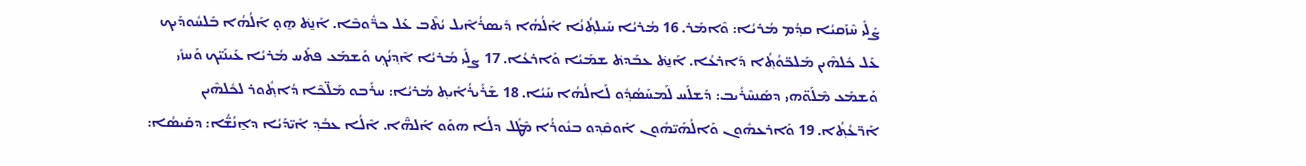ܨܰܠܺܝ ܚܶܙܰܩܝܳܐ ܩܕ݂ܳܡ ܡܳܪܝܳܐ: ܘܶܐܡܰܪ. 16 ܡܳܪܝܳܐ ܚܰܝܠܬ݂ܳܢܳܐ ܐܰ‌ܠܳܗܳܐ ܕܺܝܣܪܳܐܶܝܠ ܝܳܬܶܒ ܥܰܠ ܟܖ̈ܽܘܒܶܐ. ܐܰܢ̱ܬ݁ ܗ̱ܘ̣ ܐܰ‌ܠܳܗܳܐ ܒܰܠܚܽܘܕܰܝܟ ܥܰܠ ܟܽܠܗܶܝܢ ܡܰܠܟ̈ܘܳܬ݂ܳܐ ܕܰܐܪܥܳܐ. ܐܰܢ̱ܬ݁ ܥܒܰܕܬ݁ ܫܡܰܝܳܐ ܘܰܐܪܥܳܐ. 17 ܨܠܺܝ ܡܳܪܝܳܐ ܐܶܕ݂ܢܳܟ݂ ܘܰܫܡܰܥ ܦܬܰܚ ܡܳܪܝܳܐ ܥܰܝܢܰܝ̈ܟ ܘܰܚܙܺܝ ܘܰܫܡܰܥ ܡܶܠܰܘ̈ܗܝ ܕܣܰܢܚܶܪܺܝܒ: ܕܰܫܠܰܚ ܠܰܡܚܰܣܳܕ݂ܽܘ ܠܰܐܠܳܗܳܐ ܚܰܝܳܐ. 18 ܫܰܪܺܝܪܳܐܺܝܬ݂ ܡܳܪܝܳܐ: ܚܪܰܒܘ ܡܰܠ̈ܟܶܐ ܕܳܐܬ݂ܽܘܪ ܠܟܽܠܗܶܝܢ ܐܰܖ̈ܥܳܬ݂ܳܐ. 19 ܘܰܐܪܥܗܽܘܢ ܘܰܐܠܳܗܰܝ̈ܗܽܘܢ ܐܰܘܩܶܕ݂ܘ ܒܢܽܘܪܳܐ ܡܶܛܽܠ ܕܠܳܐ ܗܘܰܘ ܐܰܠܗ̈ܶܐ. ܐܶܠܳܐ ܥܒܳܕ݂ ܐܺܝ̈ܕܰܝܳܐ ܕܐ̱ܢܳܫ̈ܳܐ: ܕܩܰܝܣܳܐ: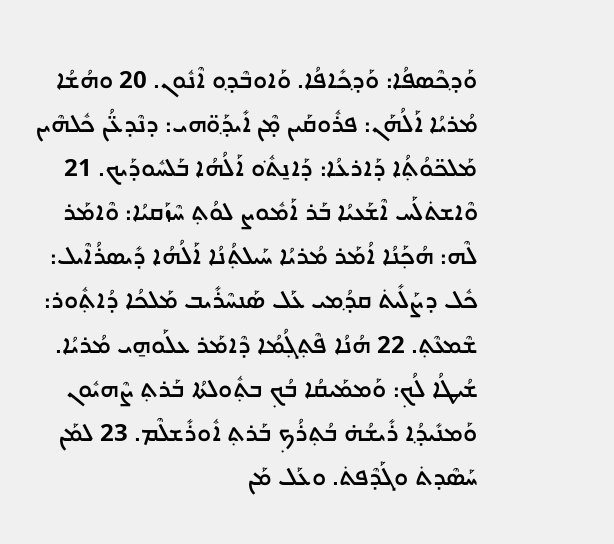ܘܰܕ݂ܟܶܣܦܳܐ: ܘܰܕ݂ܟܺܐܦܳܐ. ܘܰܐܘܒܶܕ݂ܘ ܐܶܢܽܘܢ. 20 ܘܗܳܫܳܐ ܡܳܪܝܳܐ ܐܰܠܳܗܰܢ: ܦܪܽܘܩܰܝܢ ܡ̣ܶܢ ܐܺܝܕ݂ܰܘ̈ܗܝ: ܕܢܶܕܥ̈ܳܢ ܟܽܠܗܶܝܢ ܡܰܠܟ̈ܘܳܬ݂ܳܐ ܕܰܐܪܥܳܐ: ܕܰܐܢ̱ܬ݁ܽܘ ܐܰ‌ܠܳܗܳܐ ܒܰܠܚܽܘܕܰܝܟ. 21 ܘܶܐܫܬ݁ܠܰܚ ܐܶܫܰܥܝܳܐ ܒܰܪ ܐܰܡܽܘܨ ܠܘܳܬ݂ ܚܶܙܰܩܝܳܐ: ܘܶܐܡܰܪ ܠܶܗ: ܗܳܟ݂ܰܢܳܐ ܐܳܡܰܪ ܡܳܪܝܳܐ ܚܰܝܠܬ݂ܳܢܳܐ ܐܰ‌ܠܳܗܳܐ ܕܺܝܣܪܳܐܶܝܠ: ܟܽܠ ܕܨܰܠܺܝܬ݁ ܩܕ݂ܳܡܝ ܥܰܠ ܣܰܢܚܶܪܺܝܒ ܡܰܠܟܳܐ ܕܳܐܬ݂ܽܘܪ: ܫܶܡܥܶܬ݂. 22 ܗܳܢܳܐ ܦܶܬ݂ܓ݂ܳܡܳܐ ܕܶܐܡܰܪ ܥܠܰܘܗ̱ܝ ܡܳܪܝܳܐ. ܫܳܝܛܳܐ ܠܳܟ݂: ܘܰܡܡܰܝܩܳܐ ܒܳܟ݂ ܒܬ݂ܽܘܠܬܳܐ ܒܰܪܬ݂ ܨܶܗܝܽܘܢ ܘܰܡܢܺܝܕ݂ܳܐ ܪܺܝܫܳܗ̇ ܒܳܬ݂ܪܳܟ݂ ܒܰܪܬ݂ ܐܽܘܪܺܫܠܶܡ. 23 ܠܡܰܢ ܚܰܣܶܕܬ݁ ܘܓܰܕܶܦܬ݁. ܘܥܰܠ ܡܰܢ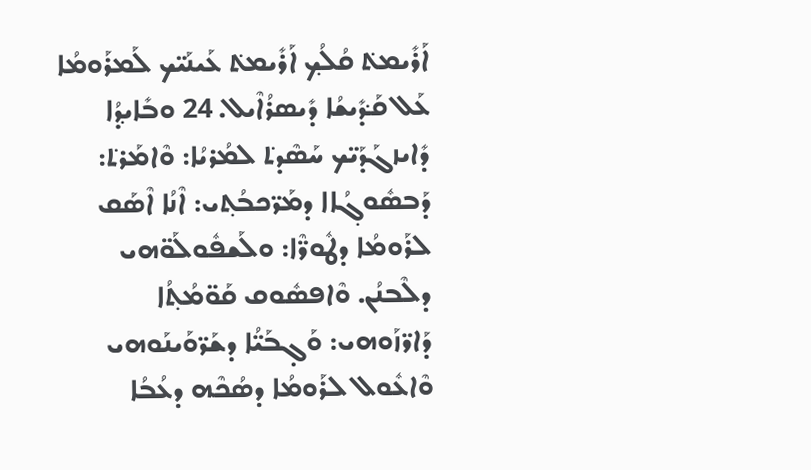ܐܰܪܺܝܡܬ݁ ܩܳܠܳܟ݂ ܐܰܪܺܝܡܬ݁ ܥܰܝܢܰܝ̈ܟ ܠܰܡܪܰܘܡܳܐ ܥܰܠ ܩܰܕ݁ܺܝܫܳܐ ܕܺܝܣܪܳܐܶܝܠ. 24 ܘܒܺܐܝܕ݂ܳܐ ܕܺܐܝܙܓܰܕܰܝ̈ܟ ܚܰܣܶܕܬ݁ ܠܡܳܪܝܳܐ: ܘܶܐܡܰܪܬ݁: ܕܰܒܣܽܘܓ݂ܳܐܐ ܕܡܰܖ̈ܟܒܳܬ݂ܝ: ܐܶܢܳܐ ܐܶܣܰܩ ܠܪܰܘܡܳܐ ܕܛܽܘܖ̈ܶܐ: ܘܠܰܫܦܽܘܠܰܘ̈ܗܝ ܕܠܶܒܢܳܢ. ܘܶܐܦܣܽܘܩ ܩܰܘ̈ܡܳܬ݂ܳܐ ܕܰܐܖ̈ܙܰܘܗܝ: ܘܰܓ̣ܒܰܝ̈ܳܐ ܕܫܰܖ̈ܘܰܝܢܰܘܗܝ ܘܶܐܥܽܘܠ ܠܪܰܘܡܳܐ ܕܣܳܟܶܗ ܕܥܳܒܳܐ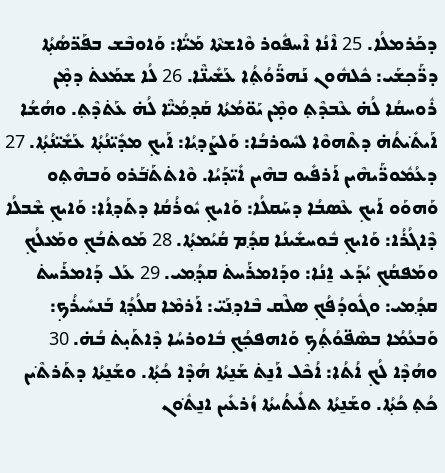ܕܟܰܪܡܠܳܐ. 25 ܐܶܢܳܐ ܐܶܚܦܽܘܪ ܘܶܐܫܬ݁ܶܐ ܡܰܝ̈ܳܐ: ܘܰܐܘܒܶܫ ܒܦܰܖ̈ܣܳܬ݂ܳܐ ܕܖ̈ܰܟ݂ܫܰܝ: ܟܽܠܗܽܘܢ ܢܰܗܖ̈ܰܘܳܬ݂ܳܐ ܥܰܫܺܝܢ̈ܶܐ. 26 ܠܳܐ ܫܡܰܥܬ݁ ܕܡ̣ܶܢ ܪܽܘܚܩܳܐ ܠܳܗ̇ ܥܶܒܕܶܬ݂ ܘܡ̣ܶܢ ܝܰܘ̈ܡܳܬܳܐ ܩܰܕ݂ܡܳܝ̈ܶܐ ܠܳܗ̇ ܥܰܬ݁ܕܶܬ݂. ܘܗܳܫܳܐ ܐܰܝܬ݁ܺܝܬܳܗ̇ ܕܬܶܗܘܶܐ ܠܚܽܘܪܒܳܐ: ܘܰܠܨܰܕ݂ܝܳܐ: ܐܰܝܟ݂ ܡܕܺܝ̈ܢܳܬ݂ܳܐ ܥܰܫܺܝ̈ܢܳܬ݂ܳܐ. 27 ܕܥܳܡܽܘܖ̈ܰܝܗܶܝܢ ܐܰܪܦܺܝܘ ܒܗܶܝܢ ܐܺܝ̈ܕܰܝܳܐ. ܘܶܐܬ݁ܬ݁ܰܒܰܪܘ ܘܰܒܗܶܬ݂ܘ ܘܰܗܘܰܘ ܐܰܝܟ݂ ܥܶܣܒܳܐ ܕܚܰܩܠܳܐ: ܘܰܐܝܟ݂ ܝܽܘܪܳܩܳܐ ܕܬܰܕ݂ܐܳܐ: ܘܰܐܝܟ݂ ܫܶܒܠܳܐ ܕܶܐܓܳܪܳܐ: ܘܰܐܝܟ݂ ܒܽܘܚܫܺܝܢܳܐ ܩܕ݂ܳܡ ܩܳܝܳܡܬ݂ܳܐ. 28 ܡܰܘܬ݁ܒܳܟ݂ ܘܡܰܥܠܳܟ݂ ܘܡܰܦܩܳܟ݂ ܝܳܕܰܥ ܐ̱ܢܳܐ: ܘܕܰܐܡܪܰܚܬ݁ ܩܕ݂ܳܡܝ. 29 ܥܰܠ ܕܰܐܡܪܰܚܬ݁ ܩܕ݂ܳܡܝ: ܘܓܽܘܕܳܦܳܟ݂ ܣܠܶܩ ܒܶܐܕ݂ܢܰܝ̈: ܐܰܪܡܶܐ ܩܠܳܕ݂ܳܐ ܒܰܢܚܺܝܪܳܟ݂: ܘܰܒܥܳܡܳܐ ܒܣܶܦ̈ܘܳܬ݂ܳܟ݂ ܘܰܐܗܦܟ݂ܳܟ݂ ܒܽܐܘܪܚܳܐ ܕܶܐܬܰܝ̣ܬ݁ ܒܳܗ̇. 30 ܘܗܳܕܶܐ ܠܳܟ݂ ܐܳܬܳܐ: ܐܳܟܶܠ ܐܰܢ̱ܬ݁ ܫܰܢ̱ܬܳܐ ܗܳܕܶܐ ܟܳܬ݂ܳܐ. ܘܫܰܢ̱ܬܳܐ ܕܬܰܪܬ݁ܶܝܢ ܟܳܬ݂ ܟܳܬ݂ܳܐ. ܘܫܰܢ̱ܬܳܐ ܬܠܺܝܬܳܝܬܳܐ ܙܳܪܥܺܝܢ ܐܢ̱ܬ݁ܽܘܢ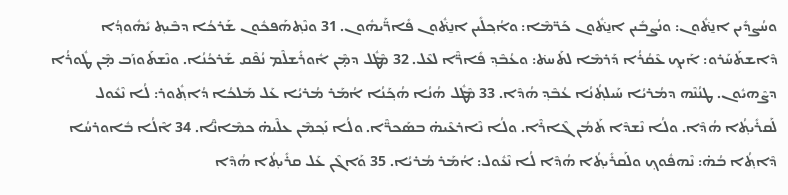ܘܚܳܨܕܺܝܢ ܐܢ̱ܬ݁ܽܘܢ: ܘܢܳܨܒܺܝܢ ܐܢ̱ܬ݁ܽܘܢ ܟܰܖ̈ܡܶܐ: ܘܐܳܟ݂ܠܺܝܢ ܐܢ̱ܬ݁ܽܘܢ ܦܺܐܖ̈ܰܝܗܽܘܢ. 31 ܘܢܶܬ݂ܗܰܦܟܽܘܢ ܫܰܪܟܳܐ ܕܒܶܝܬ݂ ܝܺܗܽܘܕ݂ܳܐ ܕܶܐܫܬܰܚܰܪܘ: ܐܰܝܟ݂ ܥܶܩܳܪܳܐ ܕܰܪܡܶܐ ܠܬܰܚܬ݁: ܘܥܳܒܶܕ݂ ܦܺܐܖ̈ܶܐ ܠܥܶܠ. 32 ܡܶܛܽܠ ܕܡ̣ܶܢ ܐܽܘܪܺܫܠܶܡ ܢܳܦܶܩ ܫܰܪܟܳܢܳܐ. ܘܢܶܫܬܰܘܙܰܒ ܡ̣ܶܢ ܛܽܘܪܳܐ ܕܨܶܗܝܽܘܢ. ܛܢܳܢܶܗ ܕܡܳܪܝܳܐ ܚܰܝܠܬ݂ܳܢܳܐ ܥܳܒܶܕ݂ ܗܳܕܶܐ. 33 ܡܶܛܽܠ ܗܳܢܳܐ ܗܳܟ݂ܰܢܳܐ ܐܳܡܰܪ ܡܳܪܝܳܐ ܥܰܠ ܡܰܠܟܳܐ ܕܳܐܬ݂ܽܘܪ: ܠܳܐ ܢܶܥܽܘܠ ܠܰܩܪܺܝܬ݂ܳܐ ܗܳܕܶܐ. ܘܠܳܐ ܢܶܫܕܶܐ ܬܰܡܳܢ ܓܶܐܪܶܐ. ܘܠܳܐ ܢܶܐܪܥܶܝܗ̇ ܒܣܰܟܖ̈ܶܐ. ܘܠܳܐ ܢܰܟ݂ܡܶܢ ܥܠܶܝܗ̇ ܟܡܶܐܢ̈ܶܐ. 34 ܐܶܠܳܐ ܒܽܐܘܪܚܳܐ ܕܶܐܬ݂ܳܐ ܒܳܗ̇: ܢܶܗܦܽܘܟ݂ ܘܠܰܩܪܺܝܬ݂ܳܐ ܗܳܕܶܐ ܠܳܐ ܢܶܥܽܘܠ: ܐܳܡܰܪ ܡܳܪܝܳܐ. 35 ܘܰܐܓܶܢ ܥܰܠ ܩܪܺܝܬ݂ܳܐ ܗܳܕܶܐ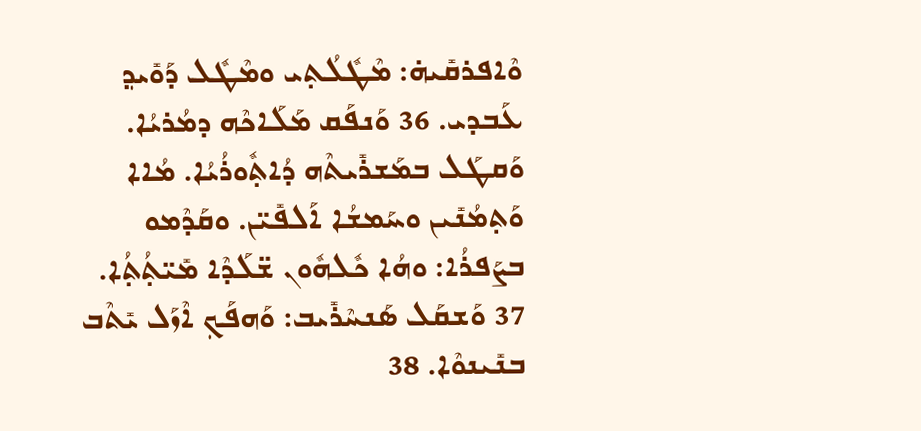ܘܶܐܦܪܩܺܝܗ̇: ܡܶܛܽܠܳܬ݂ܝ ܘܡܶܛܽܠ ܕܰܘܺܝܕ݂ ܥܰܒܕܝ. 36 ܘܰܢܦܰܩ ܡܰܠܰܐܟܶܗ ܕܡܳܪܝܳܐ. ܘܰܩܛܰܠ ܒܡܰܫܪܺܝܬܶܗ ܕܳܐܬ݂ܽܘܪܳܝܳܐ. ܡܳܐܐ ܘܰܬ݂ܡܳܢܺܝܢ ܘܚܰܡܫܳܐ ܐܰܠܦܺܝ̈ܢ. ܘܩܰܕܶܡܘ ܒܨܰܦܪܳܐ: ܘܗܳܐ ܟܽܠܗܽܘܢ ܫ̈ܠܰܕܶܐ ܡܺܝ̈ܬ݂ܳܬ݂ܳܐ. 37 ܘܰܫܩܰܠ ܣܰܢܚܶܪܺܝܒ: ܘܰܗܦܰܟ݂ ܐܶܙܰܠ ܝܺܬܶܒ ܒܢܺܝܢܘܶܐ. 38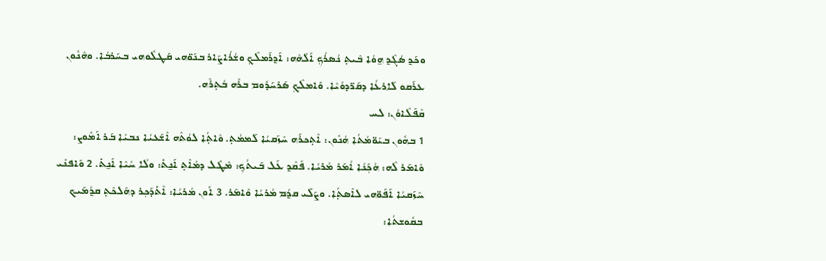ܘܟܰܕ݂ ܣܳܓܶܕ݂ ܗ̱ܘܳܐ ܒܶܝܬ݂ ܢܳܣܪܳܟ݂ ܐܰܠܳܗܶܗ: ܐܰܕ݂ܪܰܡܠܶܟ݂ ܘܫܳܪܳܐܨܰܐܪ ܒܢܰܘ̈ܗܝ ܩܰܛܠܽܘܗܝ ܒܚܰܪܒܳܐ. ܘܗܶܢܽܘܢ ܥܪܰܩܘ ܠܰܐܪܥܳܐ ܕܩܰܖ̈ܕܘܳܝܶܐ. ܘܰܐܡܠܶܟ݂ ܣܰܪܚܰܕܽܘܡ ܒܪܶܗ ܒܳܬ݂ܪܶܗ.
ܩܶܦܰܠܶܐܘܳܢ: ܠܚ
1 ܒܗܽܘܢ ܒܝܰܘ̈ܡܳܬܳܐ ܗܳܢܽܘܢ: ܐܶܬ݂ܟܪܰܗ ܚܶܙܰܩܝܳܐ ܠܰܡܡܳܬ݂. ܘܶܐܬ݂ܳܐ ܠܘܳܬܶܗ ܐܶܫܰܥܝܳܐ ܢܒܝܳܐ ܒܰܪ ܐܰܡܽܘܨ: ܘܶܐܡܰܪ ܠܶܗ: ܗܳܟ݂ܰܢܳܐ ܐܳܡܰܪ ܡܳܪܝܳܐ. ܦܰܩܶܕ݂ ܥܰܠ ܒܰܝܬܳܟ݂: ܡܶܛܽܠ ܕܡܳܐܶܬ݂ ܐܰܢ̱ܬ݁: ܘܠܳܐ ܚܳܝܶܐ ܐܰܢ̱ܬ݁. 2 ܘܰܐܦܢܺܝ ܚܶܙܰܩܝܳܐ ܐܰܦܰܘ̈ܗܝ ܠܐܶܣܬ݂ܳܐ. ܘܨܰܠܺܝ ܩܕ݂ܳܡ ܡܳܪܝܳܐ ܘܶܐܡܰܪ. 3 ܐܽܘܢ ܡܳܪܝܳܐ: ܐܶܬ݁ܕܰܟ݂ܪ ܕܗܰܠܟܶܬ݂ ܩܕ݂ܳܡܰܝܟ ܒܩܽܘܫܬܳܐ: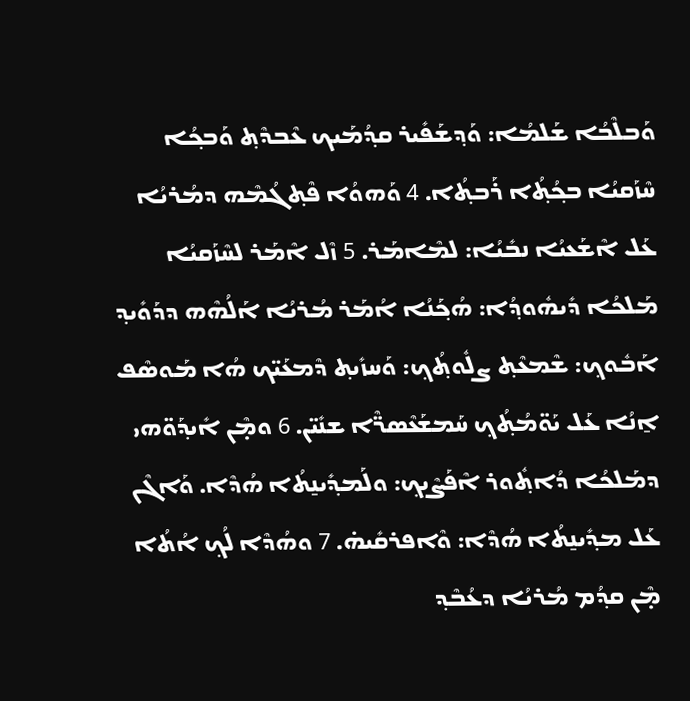ܘܰܒܠܶܒܳܐ ܫܰܠܡܳܐ: ܘܰܕ݂ܫܰܦܺܝܪ ܩܕ݂ܳܡܰܝܟ ܥܶܒܕܶܬ݂ ܘܰܒܟ݂ܳܐ ܚܶܙܰܩܝܳܐ ܒܟ݂ܳܬ݂ܳܐ ܪܰܒܬ݂ܳܐ. 4 ܘܰܗܘܳܐ ܦܶܬ݂ܓܳܡܶܗ ܕܡܳܪܝܳܐ ܥܰܠ ܐܶܫܰܥܝܳܐ ܢܒܺܝܳܐ: ܠܡܶܐܡܰܪ. 5 ܙܶܠ ܐܶܡܰܪ ܠܚܶܙܰܩܝܳܐ ܡܰܠܟܳܐ ܕܺܝܗܽܘܕ݂ܳܐ: ܗܳܟ݂ܰܢܳܐ ܐܳܡܰܪ ܡܳܪܝܳܐ ܐܰܠܳܗܶܗ ܕܕܰܘܺܝܕ݂ ܐܰܒܽܘܟ݂: ܫܶܡܥܶܬ݂ ܨܠܽܘܬ݂ܳܟ݂: ܘܰܚܙܺܝܬ݂ ܕܶܡܥܰܝ̈ܟ ܗܳܐ ܡܰܘܣܶܦ ܐ̱ܢܳܐ ܥܰܠ ܝܰܘ̈ܡܳܬ݂ܳܟ݂ ܚܰܡܫܰܥܶܣܖ̈ܶܐ ܫܢܺܝ̈ܢ. 6 ܘܡ̣ܶܢ ܐܺܝܕ݂ܰܘ̈ܗܝ ܕܡܰܠܟܳܐ ܕܳܐܬ݂ܽܘܪ ܐܶܦܰܨܶܝܟ݂: ܘܠܰܡܕ݂ܺܝܢ̱ܬܳܐ ܗܳܕܶܐ. ܘܰܐܓܶܢ ܥܰܠ ܡܕ݂ܺܝܢ̱ܬܳܐ ܗܳܕܶܐ: ܘܶܐܦܪܩܺܝܗ̇. 7 ܘܗܳܕܶܐ ܠܳܟ݂ ܐܳܬܳܐ ܡ̣ܶܢ ܩܕ݂ܳܡ ܡܳܪܝܳܐ ܕܥܳܒܶܕ݂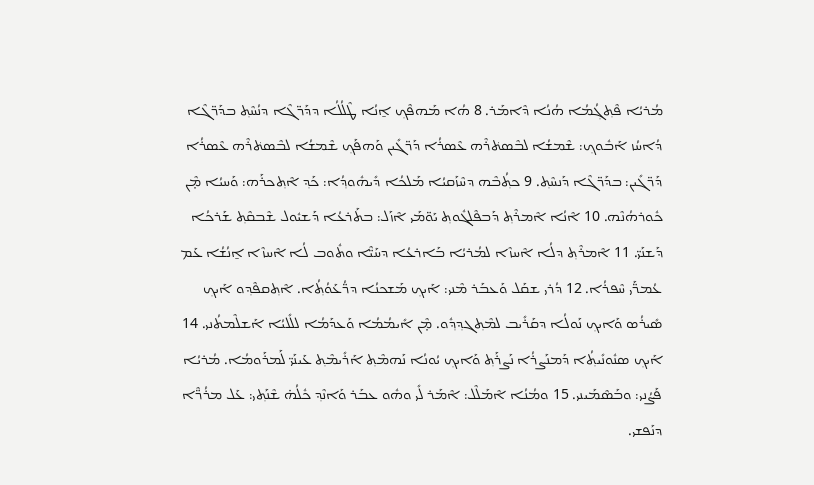ܡܳܪܝܳܐ ܦܶܬ݂ܓ݂ܳܡܳܐ ܗܳܢܳܐ ܕܶܐܡܰܪ. 8 ܗܳܐ ܡܰܗܦܶܟ݂ ܐ̱ܢܳܐ ܛܶܠܳܠܳܐ ܕܕܰܖ̈ܓܶܐ ܕܢܳܚܶܬ݂ ܒܕܰܖ̈ܓܶܐ ܕܳܐܚܳܙ ܐܰܒܽܘܟ݂: ܫܶܡܫܳܐ ܠܒܶܣܬ݁ܪܶܗ ܥܶܣܪܳܐ ܕܰܖ̈ܓܺܝܢ ܘܰܗܦܰܟ݂ ܫܶܡܫܳܐ ܠܒܶܣܬ݁ܪܶܗ ܥܶܣܪܳܐ ܕܰܖ̈ܓܺܝܢ: ܒܕܰܖ̈ܓܶܐ ܕܰܢܚܶܬ݂. 9 ܟܬ݂ܳܒܶܗ ܕܚܶܙܰܩܝܳܐ ܡܰܠܟܳܐ ܕܺܝܗܽܘܕ݂ܳܐ: ܟܰܕ݂ ܐܶܬ݂ܟܪܰܗ: ܘܰܚܝܳܐ ܡ̣ܶܢ ܟܽܘܪܗܳܢܶܗ. 10 ܐܶܢܳܐ ܐܶܡܪܶܬ݂ ܕܰܒܦܶܠܓܽܘܬ݂ ܝܰܘ̈ܡܰܝ ܐܶܙܰܠ: ܒܬܰܪܥܳܐ ܕܰܫܝܽܘܠ ܫܶܒܩܶܬ݂ ܫܰܪܟܳܐ ܕܰܫܢܰܝ̈. 11 ܐܶܡܪܶܬ݂ ܕܠܳܐ ܐܶܚܙܶܐ ܠܡܳܪܝܳܐ ܒܰܐܪܥܳܐ ܕܚܰܝ̈ܶܐ ܘܬܽܘܒ ܠܳܐ ܐܶܚܙܶܐ ܐ̱ܢܳܫܳܐ ܥܰܡ ܥܳܡܖ̈ܰܝ ܚܶܦܪܳܐ. 12 ܕܳܪܝ ܫܩܰܠ ܘܰܥܒܰܪ ܡܶܢܝ: ܐܰܝܟ݂ ܡܰܫܟܢܳܐ ܕܖ̈ܳܥܰܘܳܬ݂ܳܐ. ܐܶܬ݂ܩܦܶܕ݂ܘ ܐܰܝܟ݂ ܣܺܝܪܳܣ ܘܰܐܝܟ݂ ܢܰܘܠܳܐ ܕܩܰܪܺܝܒ ܠܡܶܬ݂ܓܕ݂ܕ݂ܽܘ. ܡ̣ܶܢ ܐܺܝܡܳܡܳܐ ܘܰܥܕܰܡܳܐ ܠܠܺܠܝܳܐ ܐܰܫܠܶܡܬܳܢܝ. 14 ܐܰܝܟ݂ ܣܢܽܘܢܺܝܬ݂ܳܐ ܕܰܡܢܰܨܪܳܐ ܢܰܨܪܰܬ݂ ܘܰܐܝܟ݂ ܝܳܘܢܳܐ ܢܰܗܡܶܬ݂ ܐܰܪܺܝܡܶܬ݂ ܥܰܝܢܰܝ̈ ܠܰܡܪܰܘܡܳܐ. ܡܳܪܝܳܐ ܦܰܨܳܢܝ: ܘܒܰܣܶܡܰܝܢܝ. 15 ܘܡܳܢܳܐ ܐܶܡܰܠܶܠ: ܐܶܡܰܪ ܠܺܝ ܘܗܽܘ ܥܒܰܪ ܘܰܐܢܶܕ݂ ܟܽܠܳܗ̇ ܫܶܢܰܬ݂ܝ: ܥܰܠ ܡܪܳܖ̈ܶܐ ܕܢܰܦܫܝ.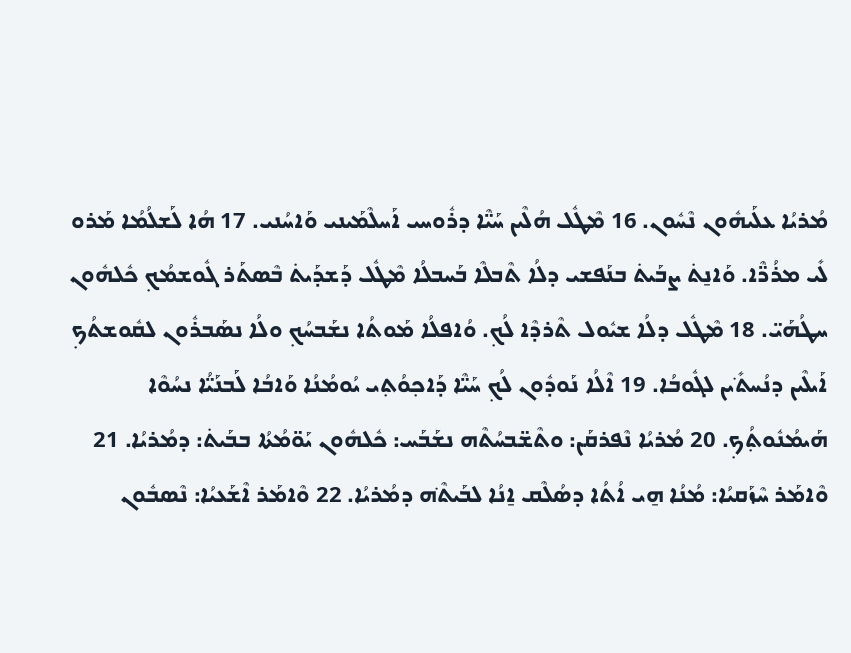ܡܳܪܝܳܐ ܥܠܰܝܗܽܘܢ ܢܶܚܽܘܢ. 16 ܡܶܛܽܠ ܗܳܠܶܝܢ ܚܰܝ̈ܶܐ ܕܪܽܘܚܝ ܐܰܚܠܶܡܰܝܢܝ ܘܰܐܚܳܢܝ. 17 ܗܳܐ ܠܰܫܠܳܡܳܐ ܡܰܪܘ ܠܺܝ ܡܪܳܖ̈ܶܐ. ܘܰܐܢ̱ܬ݁ ܨܒܰܝܬ݁ ܒܢܰܦܫܝ ܕܠܳܐ ܬܶܒܠܶܐ ܒܰܚܒܠܳܐ ܡܶܛܽܠ ܕܰܫܕܰܝܬ݁ ܒܶܣܬܰܪ ܓܽܘܫܡܳܟ݂ ܟܽܠܗܽܘܢ ܚܛܳܗܰܝ̈. 18 ܡܶܛܽܠ ܕܠܳܐ ܫܝܽܘܠ ܬܶܪܕܶܐ ܠܳܟ݂. ܘܳܐܦܠܳܐ ܡܰܘܬܳܐ ܢܫܰܒܚܳܟ݂ ܘܠܳܐ ܢܣܰܒܪܽܘܢ ܠܩܽܘܫܬܳܟ݂ ܐܰܝܠܶܝܢ ܕܢܳܚܬ݁ܺܝܢ ܠܓܽܘܒܳܐ. 19 ܐܶܠܳܐ ܢܰܘܕܽܘܢ ܠܳܟ݂ ܚܰܝ̈ܶܐ ܕܰܐܟ݂ܘܳܬ݂ܝ ܝܳܘܡܳܢܳܐ ܘܰܐܒܳܐ ܠܰܒܢܰܝ̈ܳܐ ܢܚܳܘܶܐ ܗܰܝܡܳܢܽܘܬ݂ܳܟ݂. 20 ܡܳܪܝܳܐ ܢܶܦܪܩܰܢ: ܘܬܶܫ̈ܒܚܳܬܶܗ ܢܫܰܒܰܚ: ܟܽܠܗܽܘܢ ܝܰܘ̈ܡܳܬܳܐ ܒܒܰܝܬ݁: ܕܡܳܪܝܳܐ. 21 ܘܶܐܡܰܪ ܚܶܙܰܩܝܳܐ: ܡܳܢܳܐ ܗ̱ܝ ܐܳܬܳܐ ܕܣܳܠܶܩ ܐ̱ܢܳܐ ܠܒܰܝܬ݁ܶܗ ܕܡܳܪܝܳܐ. 22 ܘܶܐܡܰܪ ܐܶܫܰܥܝܳܐ: ܢܶܣܒܽܘܢ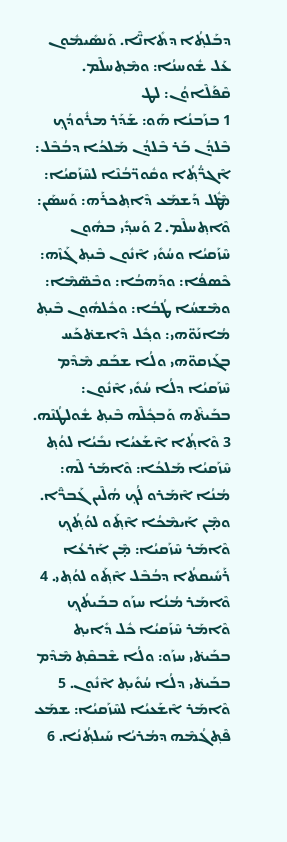ܕܒܰܠܬ݂ܳܐ ܕܬܺܐܢ̈ܶܐ. ܘܰܢܣܺܝܡܽܘܢ ܥܰܠ ܫܽܘܚܢܳܐ: ܘܡܶܬ݂ܚܠܶܡ.
ܩܶܦܰܠܶܐܘܳܢ: ܠܛ
1 ܒܙܰܒܢܳܐ ܗܰܘ: ܫܰܕܰܪ ܡܪܽܘܕܳܟ݂ ܒܶܠܕܳܢ ܒܰܪ ܒܶܠܕܳܢ ܡܰܠܟܳܐ ܕܒܳܒܶܠ: ܐܶܓܖ̈ܳܬ݂ܳܐ ܘܩܽܘܖ̈ܒܳܢܶܐ ܠܚܶܙܰܩܝܳܐ: ܡܶܛܽܠ ܕܰܫܡܰܥ ܕܶܐܬ݂ܟܪܰܗ: ܘܰܚܣܰܢ: ܘܶܐܬ݂ܚܠܶܡ. 2 ܘܰܚܕ݂ܺܝ ܒܗܽܘܢ ܚܶܙܰܩܝܳܐ ܘܚܳܘܺܝ ܐܶܢܽܘܢ ܒܶܝܬ݂ ܓܰܙܶܗ: ܟܶܣܦܳܐ: ܘܕܰܗܒܳܐ: ܘܒܶܣ̈ܡܶܐ: ܘܡܶܫܚܳܐ ܛܳܒܳܐ: ܘܟܽܠܗܽܘܢ ܒܶܝܬ݂ ܡܳܐܢܰܘ̈ܗܝ: ܘܟ݂ܽܠ ܕܶܐܫܬ݁ܟܰܚ ܒܓܰܙܩܘ̈ܗܝ ܘܠܳܐ ܫܒܰܩ ܡܶܕܶܡ ܚܶܙܰܩܝܳܐ ܕܠܳܐ ܚܳܘܺܝ ܐܶܢܽܘܢ: ܒܒܰܝܬ݁ܶܗ ܘܰܒܟ݂ܽܠܶܗ ܒܶܝܬ݂ ܫܽܘܠܛܳܢܶܗ. 3 ܘܶܐܬ݂ܳܐ ܐܶܫܰܥܝܳܐ ܢܒܺܝܳܐ ܠܘܳܬ݂ ܚܶܙܰܩܝܳܐ ܡܰܠܟܳܐ: ܘܶܐܡܰܪ ܠܶܗ: ܡܳܢܳܐ ܐܶܡܰܪܘ ܠܳܟ݂ ܗܳܠܶܝܢ ܓܰܒܖ̈ܶܐ. ܘܡ̣ܶܢ ܐܰܝܡܶܟܳܐ ܐܶܬ݂ܰܘ ܠܘܳܬ݂ܳܟ݂ ܘܶܐܡܰܪ ܚܶܙܰܩܝܳܐ: ܡ̣ܶܢ ܐܰܪܥܳܐ ܪܰܚܺܝܩܬܳܐ ܕܒܳܒܶܠ ܐܶܬ݂ܰܘ ܠܘܳܬ݂ܝ. 4 ܘܶܐܡܰܪ ܡܳܢܳܐ ܚܙܰܘ ܒܒܰܝܬܳܟ݂ ܘܶܐܡܰܪ ܚܶܙܰܩܝܳܐ ܟܽܠ ܕܺܐܝܬ݂ ܒܒܰܝܬ݁ܝ ܚܙܰܘ: ܘܠܳܐ ܫܶܒܩܶܬ݂ ܡܶܕܶܡ ܒܒܰܝܬ݁ܝ ܕܠܳܐ ܚܳܘܺܝܬ݂ ܐܶܢܽܘܢ. 5 ܘܶܐܡܰܪ ܐܶܫܰܥܝܳܐ ܠܚܶܙܰܩܝܳܐ: ܫܡܰܥ ܦܶܬ݂ܓܳܡܶܗ ܕܡܳܪܝܳܐ ܚܰܝܠܬ݂ܳܢܳܐ. 6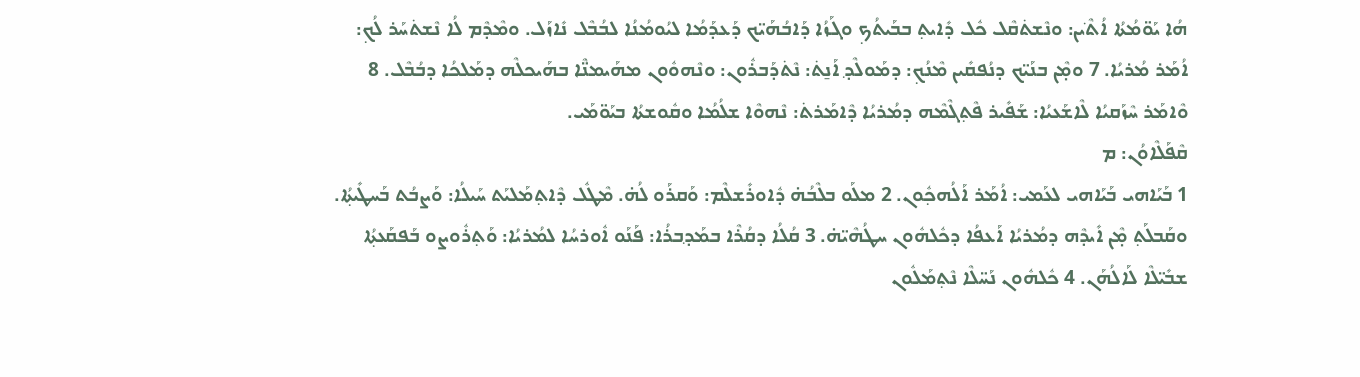ܗܳܐ ܝܰܘ̈ܡܳܬܳܐ ܐܳܬ݁ܶܝܢ: ܘܢܶܫܬ݁ܩܶܠ ܟܽܠ ܕܺܐܝܬ݂ ܒܒܰܝܬܳܟ݂ ܘܓܰܙܳܐ ܕܰܐܒܳܗܰܝ̈ܟ ܕܰܥܕܰܡܳܐ ܠܝܳܘܡܳܢܳܐ ܠܒܳܒܶܠ ܢܺܐܙܰܠ. ܘܡܶܕܶܡ ܠܳܐ ܢܶܫܬ݁ܚܰܪ ܠܳܟ݂: ܐܳܡܰܪ ܡܳܪܝܳܐ. 7 ܘܡ̣ܶܢ ܒܢܰܝ̈ܟ ܕܢܳܦܩܺܝܢ ܡܶܢܳܟ݂: ܕܡܰܘܠܶܕ݂ ܐܰܢ̱ܬ݁: ܢܶܬ݁ܕܰܒܪܽܘܢ: ܘܢܶܗܘܽܘܢ ܡܗܰܝܡܢ̈ܶܐ ܒܗܰܝܟܠܶܗ ܕܡܰܠܟܳܐ ܕܒܳܒܶܠ. 8 ܘܶܐܡܰܪ ܚܶܙܰܩܝܳܐ ܠܶܐܫܰܥܝܳܐ: ܫܰܦܺܝܪ ܦܶܬ݂ܓܶܡܶܗ ܕܡܳܪܝܳܐ ܕܶܐܡܰܪܬ݁: ܢܶܗܘܶܐ ܫܠܳܡܳܐ ܘܩܽܘܫܬܳܐ ܒܝܰܘ̈ܡܰܝ.
ܩܶܦܰܠܶܐܘܳܢ: ܡ
1 ܒܰܝܰܐܗܝ ܒܰܝܰܐܗܝ ܠܥܰܡܝ: ܐܳܡܰܪ ܐܰܠܳܗܟ݂ܽܘܢ. 2 ܡܠܰܘ ܒܠܶܒܳܗ̇ ܕܽܐܘܪܺܫܠܶܡ: ܘܰܩܪܰܘ ܠܳܗ̇. ܡܶܛܽܠ ܕܶܐܬ݂ܡܰܠܝܰܬ ܚܰܝܠܳܐ: ܘܰܨܒܳܬ ܒܰܚܛܺܝܬ݂ܳܐ. ܘܩܰܒܠܰܬ݂ ܡ̣ܶܢ ܐܺܝܕܶܗ ܕܡܳܪܝܳܐ ܐܰܥܦܳܐ ܕܟܽܠܗܽܘܢ ܚܛܳܗܶܝ̈ܗ̇. 3 ܩܳܠܳܐ ܕܩܳܪܶܐ ܒܡܰܕ݂ܒܪܳܐ: ܦܰܢܰܘ ܐܽܘܪܚܳܐ ܠܡܳܪܝܳܐ: ܘܰܬ݂ܪܽܘܨܘ ܒܰܦܩܰܥܬ݂ܳܐ ܫܒܺܝ̈ܠܶܐ ܠܰܐܠܳܗܰܢ. 4 ܟܽܠܗܽܘܢ ܢܰܚ̈ܠܶܐ ܢܶܬ݂ܡܰܠܽܘܢ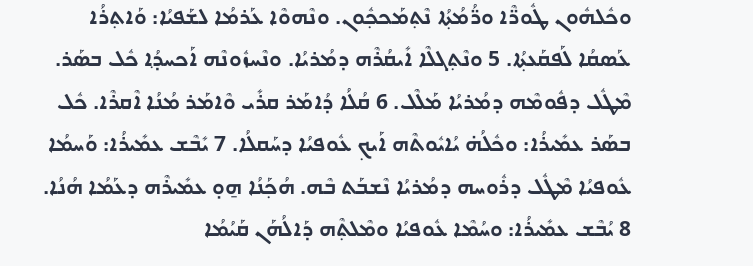ܘܟܽܠܗܽܘܢ ܛܽܘܖ̈ܶܐ ܘܖ̈ܳܡܳܬ݂ܳܐ ܢܶܬ݂ܡܰܟܟ݂ܽܘܢ. ܘܢܶܗܘܶܐ ܥܰܪܡܳܐ ܠܫܰܦܝܳܐ: ܘܰܐܬ݂ܪܳܐ ܥܰܣܩܳܐ ܠܰܦܩܰܥܬ݂ܳܐ. 5 ܘܢܶܬ݂ܓܠܶܐ ܐܺܝܩܳܪܶܗ ܕܡܳܪܝܳܐ. ܘܢܶܚܙܽܘܢܶܗ ܐܰܟܚܕ݂ܳܐ ܟܽܠ ܒܣܰܪ. ܡܶܛܽܠ ܕܦܽܘܡܶܗ ܕܡܳܪܝܳܐ ܡܰܠܶܠ. 6 ܩܳܠܳܐ ܕܳܐܡܰܪ ܩܪܺܝ ܘܶܐܡܰܪ ܡܳܢܳܐ ܐܶܩܪܶܐ. ܟܽܠ ܒܣܰܪ ܥܡܺܝܪܳܐ: ܘܟܽܠܳܗ̇ ܝܳܐܝܽܘܬܶܗ ܐܰܝܟ݂ ܥܽܘܦܝܳܐ ܕܚܰܩܠܳܐ. 7 ܝܺܒܶܫ ܥܡܺܝܪܳܐ: ܘܰܚܡܳܐ ܥܽܘܦܝܳܐ ܡܶܛܽܠ ܕܪܽܘܚܗ ܕܡܳܪܝܳܐ ܢܶܫܒܰܬ ܒܶܗ. ܗܳܟ݂ܰܢܳܐ ܗ̱ܘ̣ ܥܡܺܝܪܶܗ ܕܥܰܡܳܐ ܗܳܢܳܐ. 8 ܝܳܒܶܫ ܥܡܺܝܪܳܐ: ܘܚܳܡܶܐ ܥܽܘܦܝܳܐ ܘܡܶܠܬ݂ܶܗ ܕܰܐܠܳܗܰܢ ܩܰܝܳܡܳܐ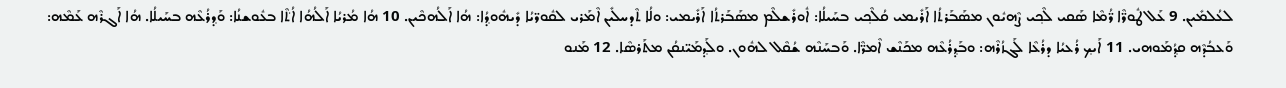ܠܥܳܠܡܺܝܢ. 9 ܥܰܠ ܛܽܘܖ̈ܶܐ ܖ̈ܳܡܶܐ ܣܰܩܝ ܠܶܟ݂ܝ ܨܶܗܝܽܘܢ ܡܣܰܒܰܪܬܳܐ ܐܰܪܺܝܡܝ ܩܳܠܶܟ݂ܝ ܒܚܰܝܠܳܐ: ܐܽܘܪܺܫܠܶܡ ܡܣܰܒܰܪܬܳܐ ܐܰܪܺܝܡܝ: ܘܠܳܐ ܬܶܕܚܠܺܝܢ ܐܶܡܰܪܝ ܠܩܽܘܖ̈ܝܳܐ ܕܺܝܗܽܘܕ݂ܳܐ: ܗܳܐ ܐܰܠܳܗܟܶܝܢ. 10 ܗܳܐ ܡܳܪܝܳܐ ܐܰ‌ܠܳܗܳܐ ܐܳܬ݁ܶܐ ܒܥܽܘܫܢܳܐ: ܘܰܕ݂ܪܳܥܶܗ ܒܚܰܝܠܳܐ. ܗܳܐ ܐܰܓܪܶܗ ܥܰܡܶܗ: ܘܰܥܒܳܕܶܗ ܩܕ݂ܳܡܰܘܗܝ. 11 ܐܰܝܟ݂ ܪܳܥܝܳܐ ܕܪܳܥܶܐ ܠܰܓܙܳܪܶܗ: ܘܒܰܕ݂ܪܳܥܶܗ ܡܟܰܢܶܫ ܐܶܡܖ̈ܶܐ. ܘܰܒܚܰܢܶܗ ܫܳܩܶܠ ܠܗܽܘܢ. ܘܠܰܕ݂ܡܰܝ̈ܢܩܳܢ ܡܬܰܪܣܶܐ. 12 ܡܰܢܘ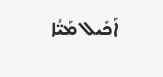ܐܰܟܺܝܠ ܡܰܝ̈ܳܐ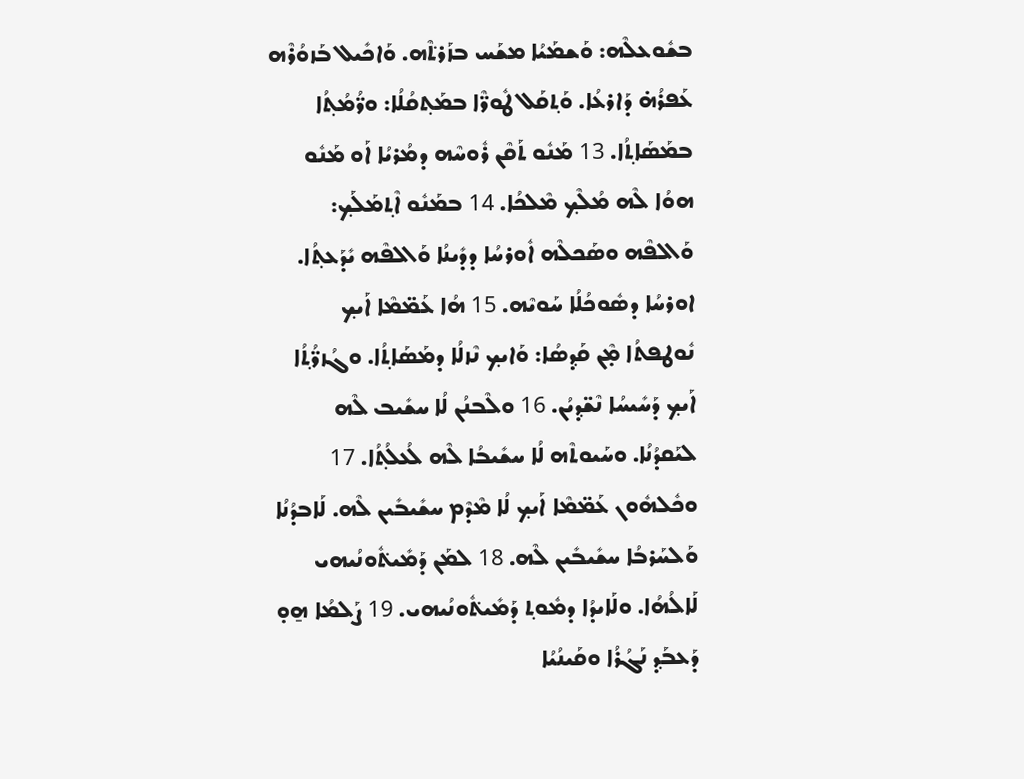ܒܫܽܘܥܠܶܗ: ܘܰܫܡܰܝܳܐ ܡܫܰܚ ܒܙܰܪܬ݁ܶܗ. ܘܰܐܟܺܝܠ ܒܰܙܘܳܪܶܗ ܥܰܦܪܳܗ̇ ܕܰܐܪܥܳܐ. ܘܰܬ݂ܩܰܠ ܛܽܘܖ̈ܶܐ ܒܡܰܬ݂ܩܳܠܳܐ: ܘܖ̈ܳܡܳܬ݂ܳܐ ܒܡܰܣܰܐܬ݂ܳܐ. 13 ܡܰܢܽܘ ܬܰܩܶܢ ܪܽܘܚܶܗ ܕܡܳܪܝܳܐ ܐܰܘ ܡܰܢܽܘ ܗܘܳܐ ܠܶܗ ܡܳܠܶܟ݂ ܡܶܠܟܳܐ. 14 ܒܡܰܢܽܘ ܐܶܬ݂ܡܰܠܰܟ݂: ܘܰܐܠܦܶܗ ܘܣܰܟܠܶܗ ܐܽܘܪܚܳܐ ܕܕܺܝܢܳܐ ܘܰܐܠܦܶܗ ܝܺܕܰܥܬ݂ܳܐ. ܐܘܪܚܳܐ ܕܣܽܘܟܳܠܳܐ ܚܰܘܝܶܗ. 15 ܗܳܐ ܥܰܡ̈ܡܶܐ ܐܰܝܟ݂ ܢܽܘܛܦܬܳܐ ܡ̣ܶܢ ܩܰܕ݂ܣܳܐ: ܘܰܐܝܟ݂ ܢܶܙܠܳܐ ܕܡܰܣܰܐܬ݂ܳܐ. ܘܓܳܙܖ̈ܳܬ݂ܳܐ ܐܰܝܟ݂ ܕܰܚܺܝܚܳܐ ܢܶܫ̈ܕ݂ܝܳܢ. 16 ܘܠܶܒܢܳܢ ܠܳܐ ܚܫܺܝܒ ܠܶܗ ܠܝܰܩܕܳܢܳܐ. ܘܚܰܝܘܬܶܗ ܠܳܐ ܚܫܺܝܒܳܐ ܠܶܗ ܠܳܥܠܳܬ݂ܳܐ. 17 ܘܟܽܠܗܽܘܢ ܥܰܡ̈ܡܶܐ ܐܰܝܟ݂ ܠܳܐ ܡܶܕܶܡ ܚܫܺܝܒܺܝܢ ܠܶܗ. ܠܰܐܒܕܳܢܳܐ ܘܰܠܚܰܪܒܳܐ ܚܫܺܝܒܺܝܢ ܠܶܗ. 18 ܠܡܰܢ ܕܰܡܺܝܬ݁ܽܘܢܳܝܗܝ ܠܰܐܠܳܗܳܐ. ܘܠܰܐܝܕܳܐ ܕܡܽܘܬ݂ ܕܰܡܺܝܬ݁ܽܘܢܳܝܗܝ. 19 ܨܰܠܡܳܐ ܗ̱ܘ̣ ܕܰܥܒܰܕ݂ ܢܰܓܳܪܳܐ ܘܩܰܝܢܳܝܳܐ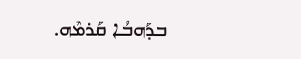ܒܕܰܗܒܳܐ ܩܰܪܡܶܗ.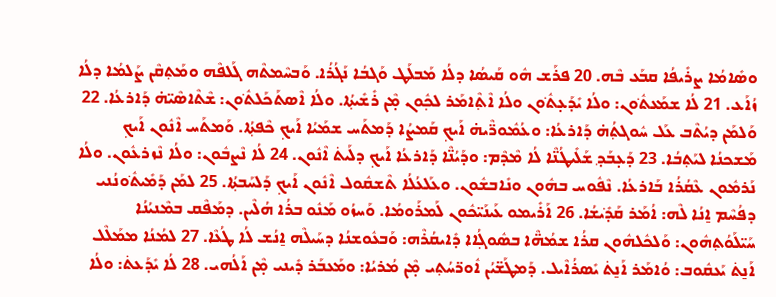ܘܣܺܐܡܳܐ ܨܪܺܝܦܳܐ ܩܒܰܥ ܒܶܗ. 20 ܦܪܰܫ ܗܽܘ ܩܰܝܣܳܐ ܕܠܳܐ ܡܰܒܠܰܛ ܘܰܓܒܳܐ ܢܰܓܳܪܳܐ. ܘܰܒܚܶܡܬܶܗ ܓܰܠܦܶܗ ܘܡܰܬ݂ܩܶܢ ܨܰܠܡܳܐ ܕܠܳܐ ܙܳܐܰܥ. 21 ܠܳܐ ܫܡܰܥܬ݁ܽܘܢ: ܘܠܳܐ ܝܺܕܰܥ̣ܬ݁ܽܘܢ ܘܠܳܐ ܐܶܬ݂ܶܐܡܰܪ ܠܟ݂ܽܘܢ ܡ̣ܶܢ ܪܺܫܺܝܬ݂ܳܐ. ܘܠܳܐ ܐܶܣܬܰܟܰܠܬ݁ܽܘܢ: ܫܶܬܶܐܣܶܝ̈ܗ̇ ܕܰܐܪܥܳܐ. 22 ܘܰܠܡܰܢ ܕܝܳܬܶܒ ܥܰܠ ܚܽܘܓܬ݂ܳܗ̇ ܕܰܐܪܥܳܐ: ܘܥܳܡܽܘܖ̈ܶܝܗ̇ ܐܰܝܟ݂ ܩܰܡܨܳܐ ܕܰܡܬܰܚ ܫܡܰܝܳܐ ܐܰܝܟ݂ ܟܶܦܬ݂ܳܐ. ܘܰܡܬܰܚ ܐܶܢܽܘܢ ܐܰܝܟ݂ ܡܰܫܟܢܳܐ ܠܝܰܬ݂ܒܳܐ. 23 ܕܰܥ̣ܒܰܕ݂ ܫܰܠܺܝܛܳܢ̈ܶܐ ܠܳܐ ܡܶܕܶܡ: ܘܕܰܝܳܢ̈ܶܐ ܕܰܐܪܥܳܐ ܐܰܝܟ݂ ܕܠܰܝܬ݁ ܐܶܢܽܘܢ. 24 ܠܳܐ ܢܶܨܒܽܘܢ: ܘܠܳܐ ܢܶܙܪܥܽܘܢ. ܘܠܳܐ ܢܰܪܡܽܘܢ ܥܶܩܳܪܳܐ ܒܰܐܪܥܳܐ. ܢܶܦܽܘܚ ܒܗܽܘܢ ܘܢܺܐܒܫܽܘܢ. ܘܥܰܠܥܳܠܳܐ ܬܶܫܩܽܘܠ ܐܶܢܽܘܢ ܐܰܝܟ݂ ܕܰܠܚܰܒܬ݂ܳܐ. 25 ܠܡܰܢ ܕܰܡܺܝܬ݁ܽܘܢܳܢܝ ܕܦܳܚܶܡ ܐ̱ܢܳܐ ܠܶܗ: ܐܳܡܰܪ ܩܰܕ݁ܺܝܫܳܐ. 26 ܐܰܪܺܝܡܘ ܥܰܝܢܰܝ̈ܟܽܘܢ ܠܰܡܪܰܘܡܳܐ. ܘܰܚܙܳܘ ܡܰܢܽܘ ܒܪܳܐ ܗܳܠܶܝܢ. ܕܡܰܦܶܩ ܒܡܶܢܝܳܢܳܐ ܚܰܝ̈ܠܰܘܳܬ݂ܗܽܘܢ: ܘܰܠܟܽܠܗܽܘܢ ܩܪܳܐ ܫܡܳܗ̈ܶܐ ܒܣܽܘܓ݂ܳܐܐ ܕܺܐܝܩܳܪܶܗ: ܘܰܒܥܽܘܫܢܳܐ ܕܚܰܝܠܶܗ ܐ̱ܢܳܫ ܠܳܐ ܛܳܥܶܐ. 27 ܠܡܳܢܳܐ ܡܡܰܠܶܠ ܐܰܢ̱ܬ݁ ܝܰܥܩܽܘܒ: ܘܳܐܡܰܪ ܐܰܢ̱ܬ݁ ܝܺܣܪܳܐܶܝܠ. ܕܰܡܛܰܫ̈ܝܳܢ ܐܽܘܖ̈ܚܳܬ݂ܝ ܡ̣ܶܢ ܡܳܪܝܳܐ: ܘܡܰܥܒܰܪ ܕܺܝܢܝ ܡ̣ܶܢ ܐܰܠܳܗܝ. 28 ܠܳܐ ܝܺܕܰܥܬ݁: ܘܠܳܐ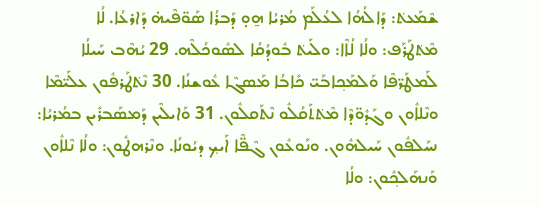ܫܶܡܰܥܬ݁: ܕܰܐ‌ܠܳܗܳܐ ܠܥܳܠܰܡ ܡܳܪܝܳܐ ܗ̱ܘ̣ ܕܰܒܪܳܐ ܣܰܘ̈ܦܶܝܗ̇ ܕܰܐܪܥܳܐ. ܠܳܐ ܡܶܬ݁ܛܰܪܰܦ: ܘܠܳܐ ܠܳܐܶܐ: ܘܠܰܝܬ݁ ܒܽܘܕܳܩܳܐ ܠܣܽܘܟܳܠܶܗ. 29 ܝܳܗܶܒ ܚܰܝܠܳܐ ܠܰܡܛܰܖ̈ܦܶܐ ܘܰܠܡܰܟ݂ܐܒܰܝ̈ ܟܺܐܒܳܐ ܡܰܣܓܶܐ ܥܽܘܫܢܳܐ. 30 ܢܶܬ݁ܛܰܪܦܽܘܢ ܥܠܰܝ̈ܡܶܐ ܘܢܶܠܐܽܘܢ ܘܓܰܕܽܘ̈ܕܶܐ ܡܶܬ݁ܬܰܩܳܠܽܘ ܢܶܬܰܩܠܽܘܢ. 31 ܘܰܐܝܠܶܝܢ ܕܰܡܣܰܒܪܺܝܢ ܒܡܳܪܝܳܐ: ܢܚܰܠܦܽܘܢ ܚܰܝܠܗܽܘܢ. ܘܢܰܘܥܽܘܢ ܓܶܦ̈ܶܐ ܐܰܝܟ݂ ܕܝܳܘܢܳܐ. ܘܢܶܪܗܛܽܘܢ: ܘܠܳܐ ܢܶܠܐܽܘܢ ܘܰܢܗܰܠܟ݂ܽܘܢ: ܘܠܳܐ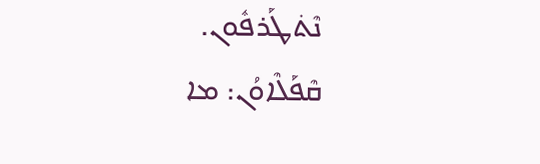ܢܶܬ݁ܛܰܪܦܽܘܢ.
ܩܶܦܰܠܶܐܘܳܢ: ܡܐ